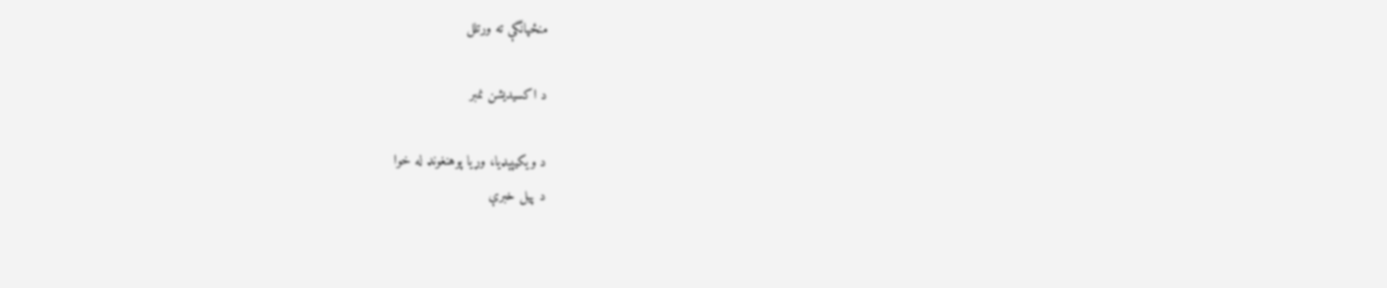منځپانگې ته ورتلل

د اکسيديشن نمبر

د ويکيپېډيا، وړیا پوهنغونډ له خوا
د پیل خبرې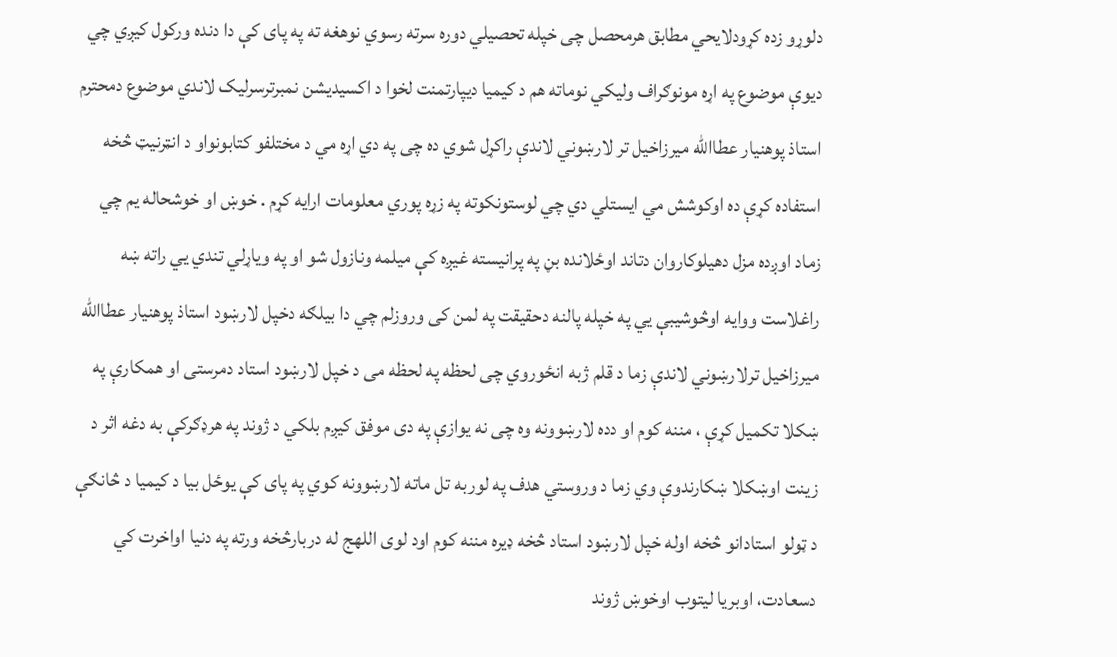دلوړو زده کړودلایحي مطابق هرمحصل چی خپله تحصیلي دوره سرته رسوي نوهغه ته په پای کې دا دنده ورکول کیږي چي دیوې موضوع په اړه مونوګراف ولیکي نوماته هم د کیمیا دیپارتمنت لخوا د اکسیدیشن نمبرترسرلیک لاندي موضوع دمحترم استاذ پوهنیار عطاالله میرزاخیل تر لارښوني لاندې راکړل شوي ده چی په دي اړه مي د مختلفو کتابونواو د انټرنیټ څخه استفاده کړې ده اوکوشش مي ایستلي دي چي لوستونکوته په زړه پوري معلومات ارایه کړم . خوښ او خوشحاله یم چي زماد اوږده مزل دهیلوکاروان دتاند اوځلانده بڼ په پرانیسته غیږه کې میلمه ونازول شو او په ویاړلي تندي یي راته ښه راغلاست ووایه اوڅوشیبې یي په خپله پالنه دحقیقت په لمن کی وروزلم چي دا بیلګه دخپل لارښود استاذ پوهنیار عطاالله میرزاخیل ترلارښوني لاندې زما د قلم ژبه انځوروي چی لحظه په لحظه می د خپل لارښود استاد دمرستی او همکارې په ښکلا تکمیل کړې ، مننه کوم او دده لارښوونه وه چی نه یوازې په دی موفق کیږم بلکي د ژوند په هرډګرکې به دغه اثر د زینت اوښکلا ښکارندوې وي زما د وروستي هدف په لوربه تل ماته لارښوونه کوي په پای کې یوځل بیا د کیمیا د څانګې د ټولو استادانو څخه اوله خپل لارښود استاد څخه ډیره مننه کوم اود لوی اللهج له دربارڅخه ورته په دنیا اواخرت کي دسعادت، اوبریا لیتوب اوخوښ ژوند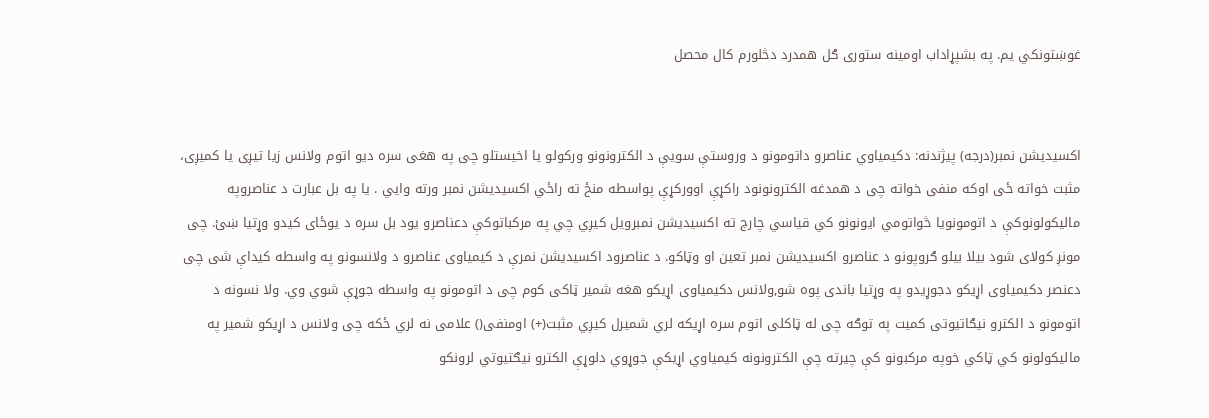غوښتونکي یم. په بشپړاداب اومینه ستوری ګل همدرد دڅلورم کال محصل


اکسیدیشن نمبر(درجه) پیژندنه: دکیمیاوي عناصرو داتومونو د وروستې سویې د الکترونونو ورکولو یا اخیستلو چی په هغی سره دیو اتوم ولانس زیا تیږی یا کمیږی، مثبت خواته ځی اوکه منفی خواته چی د همدغه الکترونونود راکړې اوورکړې پواسطه منځ ته راځي اکسیدیشن نمبر ورته وایي . يا په بل عبارت د عناصروپه مالیکولونوکې د اتومونویا څواتومي ایونونو کي قیاسي چارج ته اکسیدیشن نمبرویل کیږي چي په مرکباتوکې دعناصرو یود بل سره د یوځای کیدو وړتیا ښئ. چی مونږ کولای شود بیلا بیلو ګروپونو د عناصرو اکسیدیشن نمبر تعین او وټاکو. د عناصرود اکسیدیشن نمرې د کیمیاوی عناصرو د ولانسونو په واسطه کیداې شی چی دعنصر دکیمیاوی اړیکو دجوړیدو په وړتیا باندی پوه شو,ولانس دکیمیاوی اړیکو هغه شمیر ټاکی کوم چی د اتومونو په واسطه جوړې شوي وي. ولا نسونه د اتومونو د الکترو نیګاتیوتی کمیت په توګه چی له ټاکلی اتوم سره اړیکه لري شمیرل کیږي مثبت(+) اومنفی() علامی نه لري ځکه چی ولانس د اړیکو شمیر په مالیکولونو کي ټاکي خوپه مرکبونو کې چيرته چې الکترونونه کیمیاوي اړیکې جوړوي دلوړې الکترو نیګتیوتي لرونکو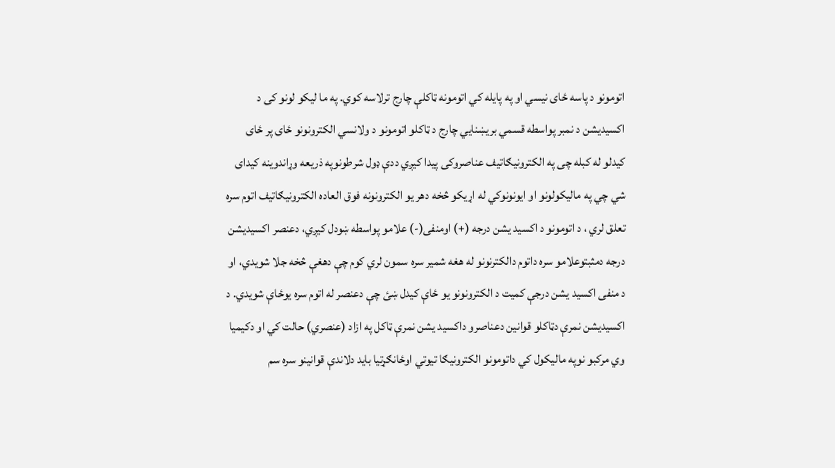اتومونو د پاسه ځای نیسي او په پایله کي اتومونه ټاکلې چارج ترلاسه کوي. په ما لیکو لونو کی د اکسیدیشن د نمبر پواسطه قسمي بریښنایي چارج د ټاکلو اتومونو د ولانسي الکترونونو ځای پر ځای کیدلو له کبله چی په الکترونیګاتیف عناصروکی پیدا کیږي ددې ډول شرطونوپه ذریعه وړاندوینه کیدای شي چي په مالیکولونو او ایونونوکي له اړیکو څخه دهر یو الکترونونه فوق العاده الکترونیګاتیف اتوم سره تعلق لري ‍‍، د اتومونو د اکسید یشن درجه (+) اومنفی(-) علامو پواسطه ښودل کیږي، دعنصر اکسیدیشن درجه دمثبتوعلامو سره داتوم دالکترنونو له هغه شمیر سره سمون لري کوم چې دهغې څخه جلا شویدي، او د منفی اکسید یشن درجې کمیت د الکترونونو یو ځاې کیدل ښئ چې دعنصر له اتوم سره یوځاې شویدي. د اکسیدیشن نمرې دټاکلو قوانین دعناصرو داکسید یشن نمرې ټاکل په ازاد (عنصري) حالت کي او دکیمیا وي مرکبو نوپه مالیکول کي داتومونو الکترونیګا تیوتي اوځانګړتیا باید دلاندې قوانینو سره سم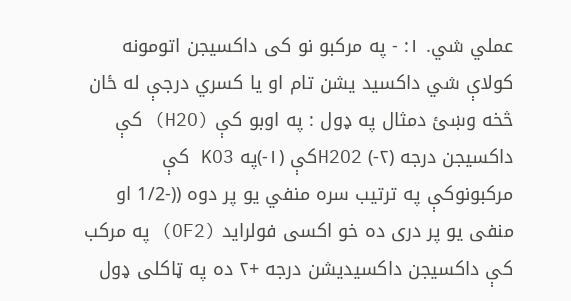عملي شي. ۱: - په مرکبو نو کی داکسیجن اتومونه کولاې شي داکسید یشن تام او یا کسري درجې له ځان څخه وښئ دمثال په ډول : په اوبو کې (H2O) کې داکسیجن درجه (۲-) H2O2کې (۱-)په KO3 کې مرکبونوکې په ترتیب سره منفي یو پر دوه ((-1/2 او منفی یو پر دری ده خو اکسی فولراید (OF2) په مرکب کې داکسیجن داکسیدیشن درجه +۲ ده په ټاکلی ډول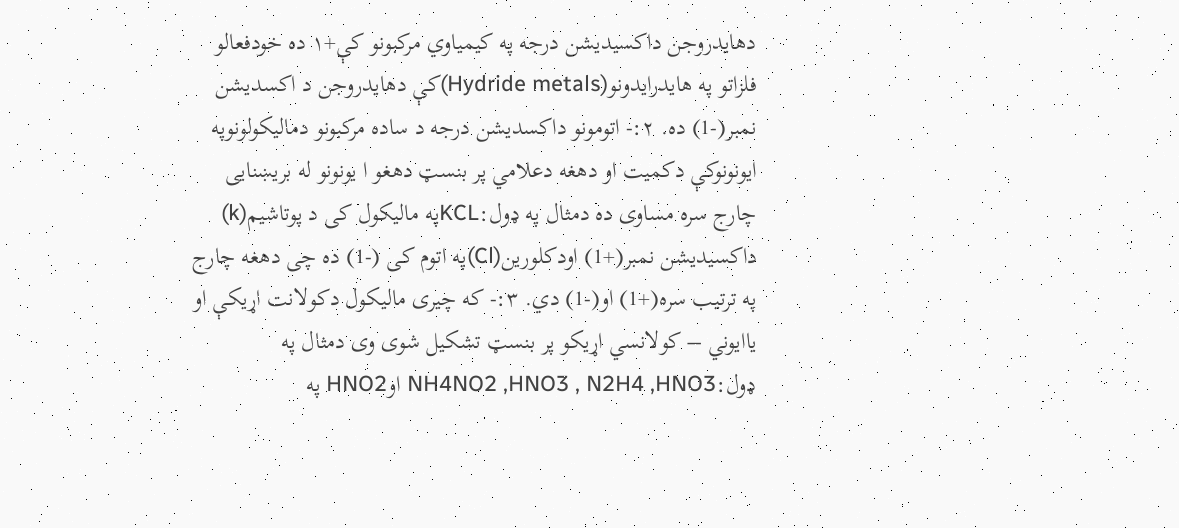دهایدروجن داکسیدیشن درجه په کیمیاوي مرکبونو کې+۱ ده خودفعالو فلزاتو په هایدرایدونو(Hydride metals)کې دهایدروجن د اکسدیشن نمبر(-1) ده. ۲:- اتومونو داکسدیشن درجه د ساده مرکبونو دمالیکولونوپه ایونونوکې دکمیت او دهغه دعلامي پر بنسټ دهغو ا یونونو له بریښنایی چارج سره مساوی ده دمثال په ډول:KCLپه مالیکول کی د پوتاشیم(k) داکسیدیشن نمبر(+1) اودکلورین(Cl)په اتوم کی (-1) ده چی دهغه چارج په ترتیب سره(+1) او(-1) دي. ۳:- که چیری مالیکول دکولانت اړیکې او یاایوني – کولانسي اړیکو پر بنسټ تشکیل شوی وی دمثال په ډول:NH4NO2 ,HNO3 , N2H4 ,HNO3 اوHNO2 په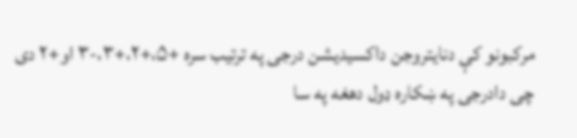مرکبونو کې دنایتروجن داکسیدیشن درجی په ترتیب سره +۵،+۲،+۳،-۳ او+۲ دی چی دادرجی په ښکاره ډول دهغه په سا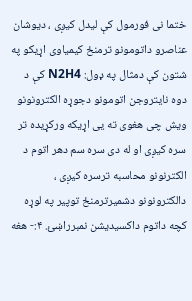ختما نی فورمول کې لیدل کیږی ، دیوشان عناصرو داتومونو ترمنځ کیمیاوی اړیکو په شتون کې دمثال په ډول: N2H4 کې د دوه نایتروجن اتومونو دجوړه الکترونونو ویش چی هغوی ته یی اړیکه ورکړیده تر سره کیږی او له دی سره سم دهر اتوم د الکترنونو محاسبه ترسره کیږی ، دالکترونونو دشمیرترمنځ توپیر په لوړه کچه داتوم داکسیدیشن نمبرراښئ. ۴:- هغه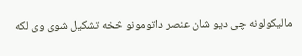مالیکولونه چی دیو شان عنصر داتومونو څخه تشکیل شوی وی لکه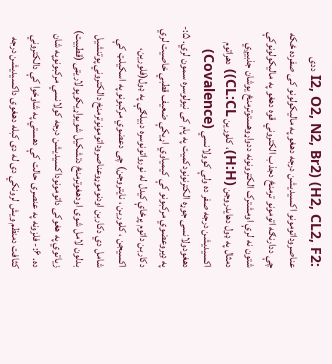:H2, CL2, F2) (I2, O2, N2, Br2 ددی عناصروداتومونو اکسیدیشن درجه دهغو په مالیکولونو کی صفرده ځکه چې ددارنګه اتومونو ترمنځ دجذب الکتروني قوه دهغو په مالیکولونوکې شتون نه لرې اومشترک الکترونونه ددواړوهستوترمنځ یوشان جذبیږي دمثال په ډول دهایدروجن (H:H)، کلورین CL:CL)) دهراتوم اکسیدیشن درجه صفر ده ولې کوولانسي (Covalence) دهغودولانسی جوړه الکترنونودکمیت په پام کی نیولوسره سمون لري. ۵:- په ډیروعضوي مرکبونو کې کیمیاوي اړیکې ضعیف قطبي خاصیت لري دکاربن داتوم پرځاې کیدل له نورواتونوسره دبیلګې په ډول(فلورین، اکسیجن ، کلورین ، نایتروجن) چی دعضوي مرکبونو په اسکیلټ کې شامل دي دکاربن اودنوموړوعناصروداتومونوترمنخ دالکتروني پوتنشیل بدلون لامل شوی اودهغوترمنځ دتشکیل شویواړیکوپولاریټی (قطبیت) زیاتوي په هغوکی داتومونوداکسیدیشن درجه کولانسي مرکبونوپه شان ده. ۶:- فلزونه په عنصری حالت کې دهستي په شاوخوا کې دالکتروني کثافت دمنظم ویش لرونکي دی له دی کبله دهغوی داکسیدیشن درجه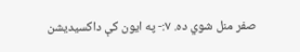صفر منل شوي ده. ۷:- په ایون کې داکسیدیشن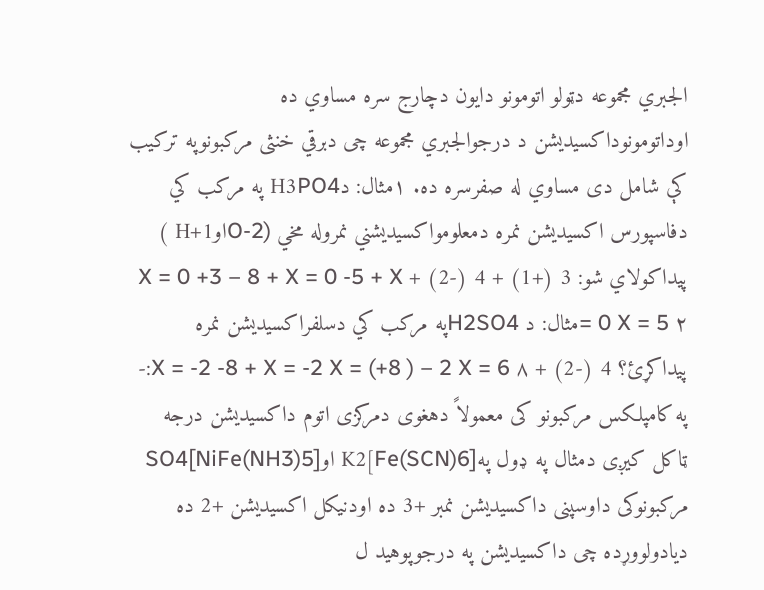الجبري مجموعه دټولو اتومونو دایون دچارج سره مساوي ده اوداتومونوداکسیدیشن د درجوالجبري مجموعه چی دبرقي خنثی مرکبونوپه ترکیب کې شامل دی مساوي له صفرسره ده. ۱مثال: دH3PO4 په مرکب کي دفاسپورس اکسیدیشن نمره دمعلومواکسیدیشني نمروله مخي (O-2اوH+1 ) پیداکولاي شو: 3 (+1) + 4 (-2) + X = 0 +3 – 8 + X = 0 -5 + X = 0 X = 5 ۲مثال: د H2SO4په مرکب کي دسلفراکسیدیشن نمره پیداکړئ؟ 4 (-2) + X = -2 -8 + X = -2 X = (+8 ) – 2 X = 6 ۸:- په کامپلکس مرکبونو کی معمولاً دهغوی دمرکزی اتوم داکسیدیشن درجه ټاکل کیږی دمثال په ډول پهK2[Fe(SCN)6] او[NiFe(NH3)5]SO4 مرکبونوکی داوسپنی داکسیدیشن نمبر +3 ده اودنیکل اکسیدیشن +2 ده دیادولووړده چی داکسیدیشن په درجوپوهید ل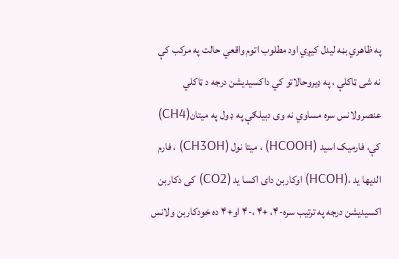په ظاهري بڼه لیدل کیږي اود مطلوب اتوم واقعي حالت په مرکب کې نه شی ټاکلې ، په ډیروحالاتو کي داکسیدیشن درجه د ټاکلي عنصرولانس سره مساوي نه وی دبیلګې په ډ ول په میتان(CH4) کې، فارمیک اسید (HCOOH) ، میتا نول (CH3OH) ، فارم الدیها ید ،(HCOH) اوکاربن دای اکسا ید (CO2) کی دکاربن اکسیدیشن درجه په ترتیب سره-۴، +۴ ،-۴ او+۴ ده خودکاربن ولانس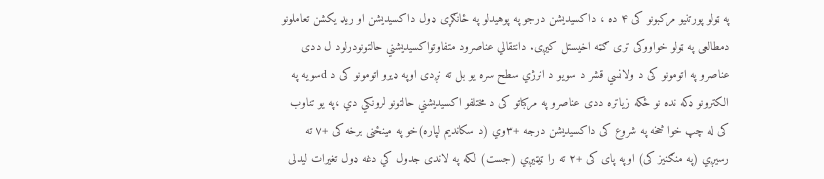په ټولو پورتنیو مرکبونو کی ۴ ده ، داکسیدیشن درجو په پوهیدلو په ځانګړی ډول داکسیدیشن او ریډ یکشن تعاملونو دمطالعی په ټولو خواووکی تری ګټه اخیستل کیږی. دانتقالي عناصرود متفاوتواکسيديشني حالتونودرلود ل ددی عناصرو په اتومونو کی د ولانسي قشر د سويو د انرژي سطح سره يو بل ته نږدی اوپه ډيرو اتومونو کی د dسويه په الکترونو ډکه نده نو ځکه زياتره ددی عناصرو په مرکباتو کی د مختلفو اکسيديشني حالتونو لرونکي دي ،په يو تناوب کی له چپ خوا څخه په شروع کی داکسيديشن درجه +۳وي (د سکانديم لپاره)خو په مينځنی برخه کی +۷ ته رسيږي (په منګنيز کی) اوپه پای کی +۲ ته را ټيټيږي (جست) لکه په لاندی جدول کي دغه ډول تغیرات ليدلی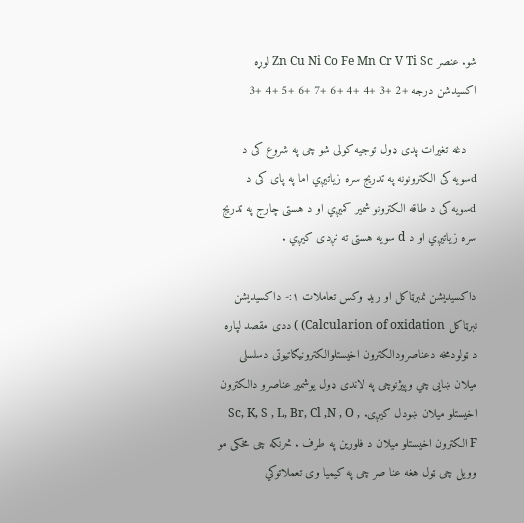شو. عنصر Zn Cu Ni Co Fe Mn Cr V Ti Sc لوړه اکسيدشن درجه +2 +3 +4 +4 +6 +7 +6 +5 +4 +3

   دغه تغيرات پدی ډول توجيه کولی شو چی په شروع کی د dسويه کی الکترونونه په تدریج سره زیاتیږي اما په پای کی د dسويه کی د طاقه الکترونو شمير کميږي او د هستی چارج په تدريج سره زياتيږي او د d سويه هستی ته نږدی کيږي .

داکسیدیشن نمبرټاکل او ریډ وکس تعاملات ۱:- داکسیدیشن نبرټاکل Calcularion of oxidation) ) ددی مقصد لپاره د ټولودمخه دعناصرودالکترون اخیستلوالکترونیګاتیوتی دسلسلی میلان ښایی چي وپیژنوچی په لاندی ډول یوشمیر عناصرو دالکترون اخیستلو میلان ښودل کیږی. Sc, K, S , L, Br, Cl ,N , O , F الکترون اخیستلو میلان د فلورین په طرف . څرنکه چی مخکی مو وویل چی ټول هغه عنا صر چی په کیمیا وی تعملاتوکي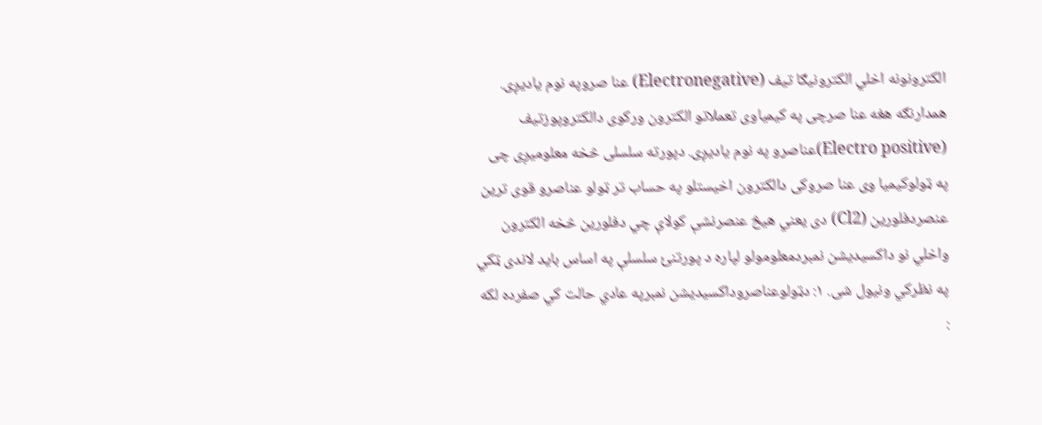الکترونونه اخلي الکترونیګا تیف (Electronegative) عنا صروپه نوم یادیږی. همدارنګه هغه عنا صرچی په کیمیاوی تعملاتو الکترون ورکوی دالکتروپوزتیف (Electro positive)عناصرو په نوم یادیږی. دپورته سلسلی څخه معلومیږی چی په ټولوکیمیا وی عنا صروکی دالکترون اخیستلو په حساب تر ټولو عناصرو قوی ترین عنصردفلورین (Cl2) دی یعني هیڅ عنصرنشې کولاې چي دفلورین څخه الکترون واخلي نو داکسیدیشن نمبردمعلومولو لپاره د پورتنئ سلسلې په اساس باید لاندی ټکي په نظرکي ونیول شی. ۱: دټولوعناصروداکسیدیشن نمبرپه عادي حالت کي صفرده لکه :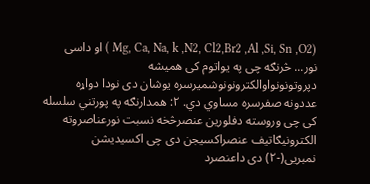(Mg, Ca, Na, k ,N2, Cl2,Br2 ,Al ,Si, Sn ,O2 ) او داسی نور... څرنګه چی په یواتوم کی همیشه دپروتونونواوالکترونونوشمیرسره یوشان دی نودا دواړه عددونه صفرسره مساوي دي. ۲: همدارنګه په پورتني سلسله کی چی وروسته دفلورین عنصرڅخه نسبت نورعناصروته الکترونیګاتیف عنصراکسیجن دی چی اکسیدیشن نمبریی(-۲) دی داعنصرد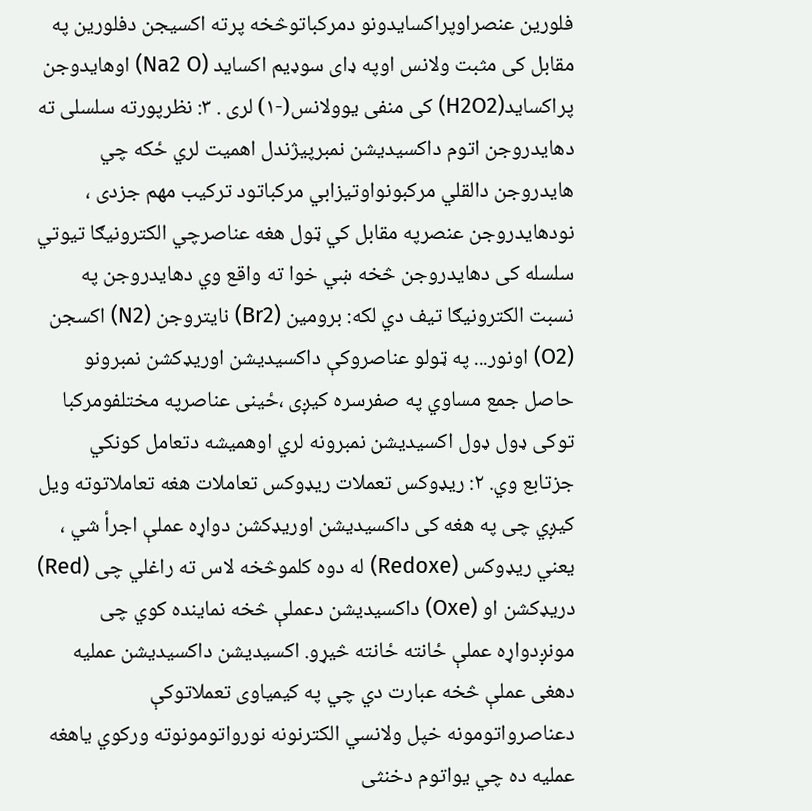فلورین عنصراوپراکسایدونو دمرکباتوڅخه پرته اکسیجن دفلورین په مقابل کی مثبت ولانس اوپه ډای سوډیم اکساید (Na2 O) اوهایدوجن پراکساید(H2O2) کی منفی یوولانس(-۱) لری . ۳: نظرپورته سلسلی ته دهایدروجن اتوم داکسیدیشن نمبرپیژندل اهمیت لري ځکه چي هایدروجن دالقلي مرکبونواوتیزابي مرکباتود ترکیب مهم جزدی ، نودهایدروجن عنصرپه مقابل کي ټول هغه عناصرچي الکترونیګا تیوتي سلسله کی دهایدروجن څخه ښي خوا ته واقع وي دهایدروجن په نسبت الکترونیګا تیف دي لکه: برومین (Br2) نایتروجن (N2) اکسجن (O2) اونور... په ټولو عناصروکې داکسیدیشن اوریډکشن نمبرونو حاصل جمع مساوي په صفرسره کیږی ،ځینی عناصرپه مختلفومرکبا توکی ډول ډول اکسیدیشن نمبرونه لري اوهمیشه دتعامل کونکي جزتابع وي. ۲: ریډوکس تعملات ریډوکس تعاملات هغه تعاملاتوته ویل کیږي چی په هغه کی داکسیدیشن اوریډکشن دواړه عملې اجرأ شي ، یعني ریډوکس (Redoxe) له دوه کلموڅخه لاس ته راغلي چی (Red) دریډکشن او (Oxe) داکسیدیشن دعملې څخه نماینده کوي چی مونږدواړه عملې ځانته ځانته څیړو. اکسیدیشن داکسیدیشن عملیه دهغی عملې څخه عبارت دي چي په کیمیاوی تعملاتوکې دعناصرواتومونه خپل ولانسي الکترنونه نورواتومونوته ورکوي یاهغه عملیه ده چي یواتوم دخنثی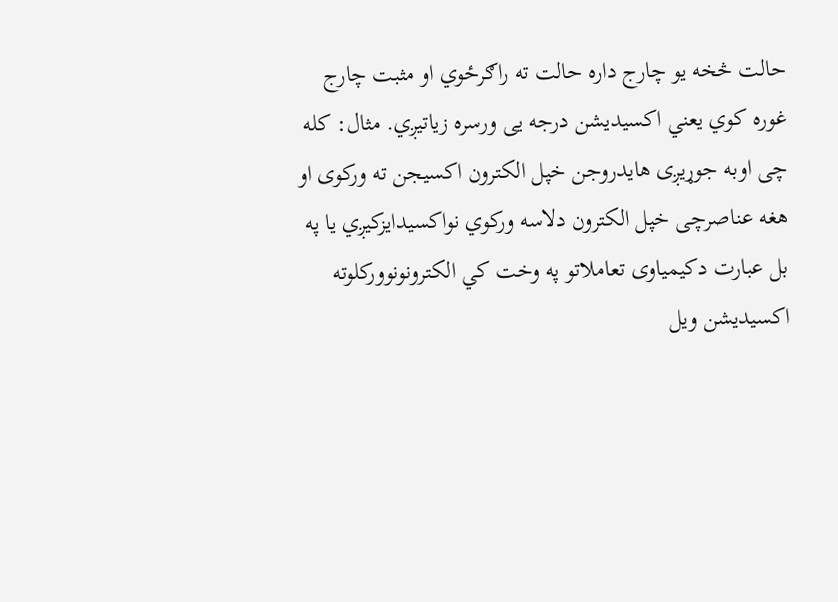حالت څخه یو چارج داره حالت ته راګرځوي او مثبت چارج غوره کوي یعني اکسیدیشن درجه یی ورسره زیاتیږي. مثال: کله چی اوبه جوړیږی هایدروجن خپل الکترون اکسیجن ته ورکوی او هغه عناصرچی خپل الکترون دلاسه ورکوي نواکسیدایزکیږي یا په بل عبارت دکیمیاوی تعاملاتو په وخت کي الکترونونوورکلوته اکسیدیشن ویل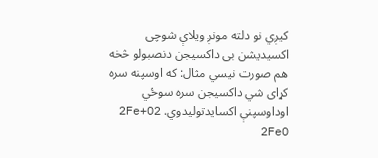کیږي نو دلته مونږ ویلاې شوچی اکسیدیشن بی داکسیجن دنصبولو څخه هم صورت نیسي مثال: که اوسپنه سره کړای شي داکسیجن سره سوځي اوداوسپنې اکسایدتولیدوي. 2Fe+O2 2FeO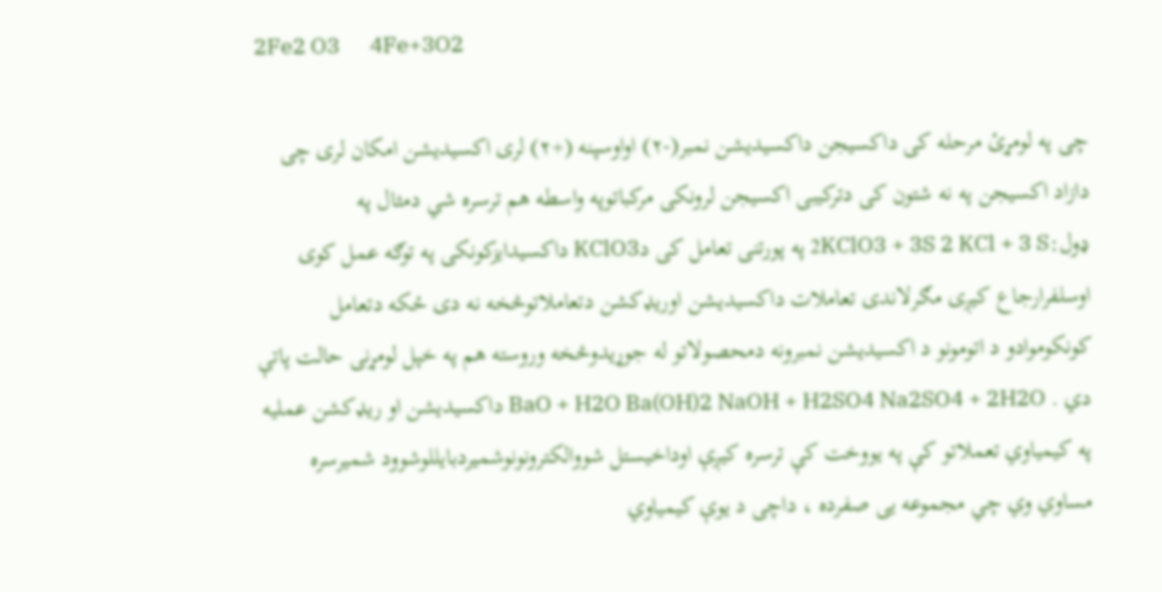2Fe2 O3      4Fe+3O2

چی په لومړئ مرحله کی داکسیجن داکسیدیشن نمبر(-۲) اواوسپنه (+۲) لری اکسیدیشن امکان لری چی دازاد اکسیجن په نه شتون کی دترکیبی اکسیجن لرونکی مرکباتوپه واسطه هم ترسره شي دمثال په ډول:2KClO3 + 3S 2 KCl + 3 S په پورتنی تعامل کی دKClO3 داکسیدایزکونکی په توګه عمل کوی اوسلفرارجاع کیږی مګرلاندی تعاملات داکسیدیشن اوریډکشن دتعاملاتوڅخه نه دی ځکه دتعامل کونکوموادو د اتومونو د اکسیدیشن نمبرونه دمحصولاتو له جوړیدوڅخه وروسته هم په خپل لومړنی حالت پاتې دي . BaO + H2O Ba(OH)2 NaOH + H2SO4 Na2SO4 + 2H2O داکسیدیشن او ریډکشن عملیه په کیمیاوي تعملاتو کې په یووخت کې ترسره کیږې اوداخیستل شووالکترونونوشمیردبایللوشوود شمیرسره مساوي وي چي مجموعه یی صفرده ، داچی د یوې کیمیاوي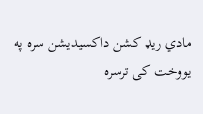مادي ریډ کشن داکسیدیشن سره په یووخت کی ترسره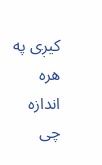کیږی په هره اندازه چی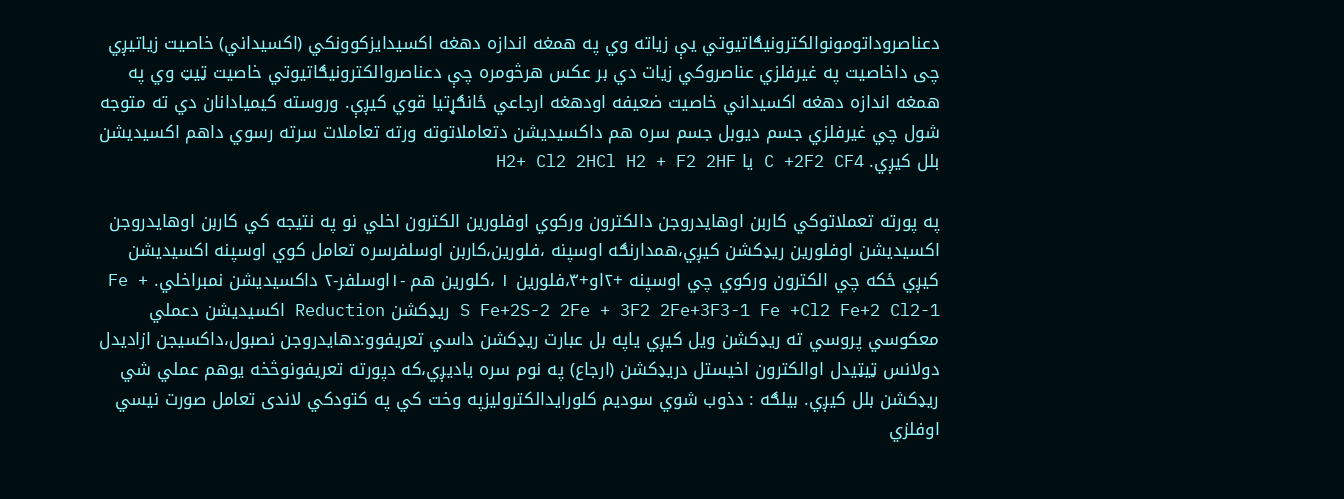دعناصروداتومونوالکترونیګاتیوتي یې زیاته وي په همغه اندازه دهغه اکسیدایزکوونکي (اکسیداني) خاصیت زیاتیږي چی داخاصیت په غیرفلزي عناصروکي زیات دي بر عکس هرڅومره چې دعناصروالکترونیګاتیوتي خاصیت ټیټ وي په همغه اندازه دهغه اکسیداني خاصیت ضعیفه اودهغه ارجاعي ځانګړتیا قوي کیږې. وروسته کیمیادانان دي ته متوجه شول چي غیرفلزي جسم دیوبل جسم سره هم داکسیدیشن دتعاملاتوته ورته تعاملات سرته رسوي داهم اکسیدیشن بلل کیږي. C +2F2 CF4 یا H2+ Cl2 2HCl H2 + F2 2HF

په پورته تعملاتوکي کاربن اوهایدروجن دالکترون ورکوي اوفلورین الکترون اخلي نو په نتیجه کي کاربن اوهایدروجن اکسیدیشن اوفلورین ریډکشن کیږي،همدارنګه اوسپنه ،فلورین،کاربن اوسلفرسره تعامل کوي اوسپنه اکسیدیشن کیږي ځکه چي الکترون ورکوي چي اوسپنه +۲او+۳،فلورین ۱ ،کلورین هم -۱اوسلفر-۲ داکسیدیشن نمبراخلي. Fe + S Fe+2S-2 2Fe + 3F2 2Fe+3F3-1 Fe +Cl2 Fe+2 Cl2-1 ریډکشن Reduction اکسیدیشن دعملي‌ معکوسي پروسي ته ریډکشن ویل کیږي یاپه بل عبارت ریډکشن داسي تعریفوو:دهایدروجن نصبول،داکسیجن ازادیدل دولانس ټیټیدل اوالکترون اخیستل دریډکشن (ارجاع) په نوم سره یادیږي،که دپورته تعریفونوڅخه یوهم عملي شي ریډکشن بلل کیږي. بیلګه : دذوب شوي سودیم کلورایدالکترولیزپه وخت کي په کتودکي لاندی تعامل صورت نیسي اوفلزي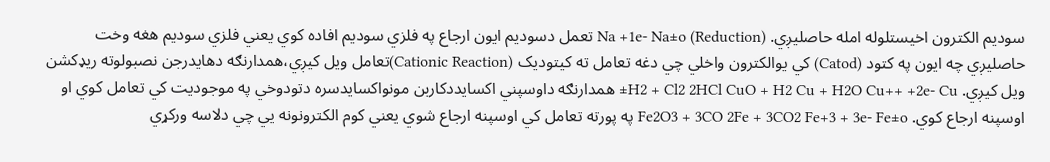سودیم الکترون اخیستلوله امله حاصلیږي. Na +1e- Na±o (Reduction) تعمل دسودیم ایون ارجاع په فلزي سودیم افاده کوي یعني فلزي سودیم هغه وخت حاصلیږي چه ایون په کتود (Catod) کي یوالکترون واخلي چي دغه تعامل ته کیتودیک (Cationic Reaction)تعامل ویل کیږي،همدارنګه دهایدرجن نصبولوته ریډکشن ویل کیږي. H2 + Cl2 2HCl CuO + H2 Cu + H2O Cu++ +2e- Cu± همدارنګه داوسپني اکسایددکاربن مونواکسایدسره دتودوخي په موجودیت کي تعامل کوي او اوسپنه ارجاع کوي. Fe2O3 + 3CO 2Fe + 3CO2 Fe+3 + 3e- Fe±o په پورته تعامل کي اوسپنه ارجاع شوي یعني کوم الکترونونه يي چي دلاسه ورکړي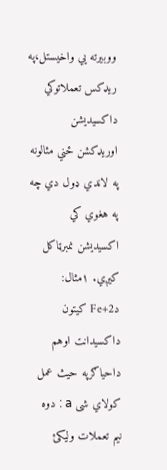ووبیرته يي واخیستل،په ریډکس تعملاتوکي داکسیدیشن اوریډکشن ځني مثالونه په لاندي ډول دي چه په هغوي کي اکسیدیشن نمبرټاکل کیږي. ۱مثال: دFe+2 کیتون داکسیدانت اوهم داحیاګرپه حیث عمل کولاي شی a : دوه نیم تعملات ولیکئ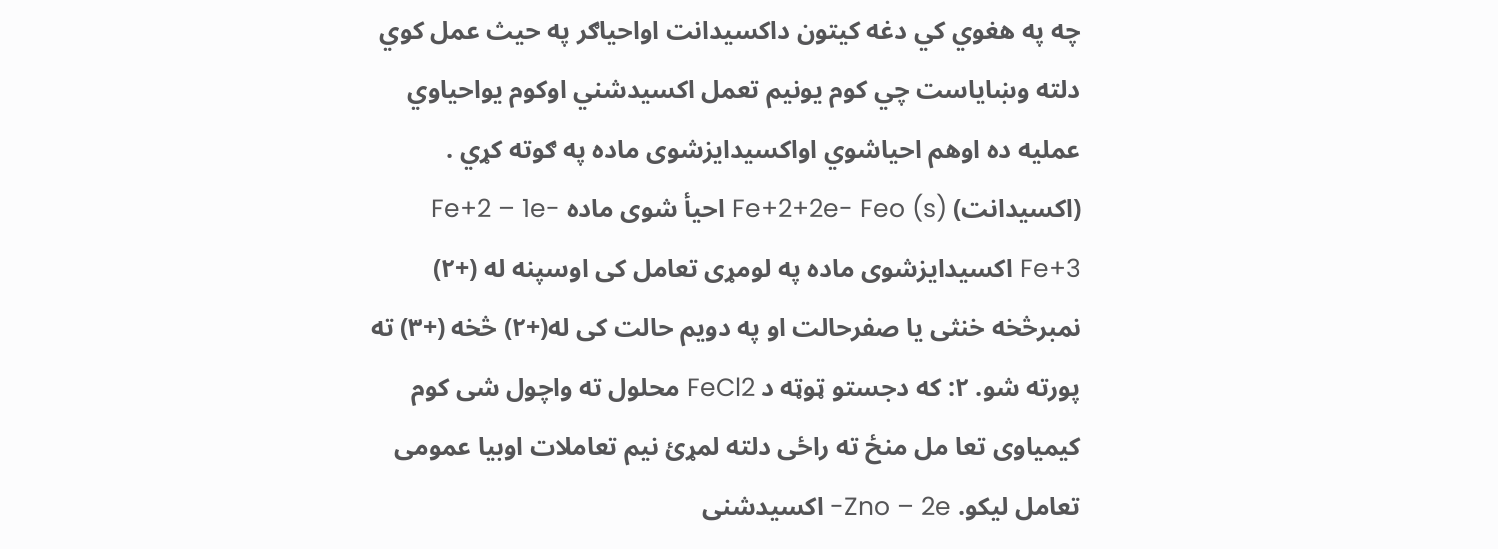چه په هغوي کي دغه کیتون داکسیدانت اواحیاګر په حیث عمل کوي دلته وښایاست چي کوم یونیم تعمل اکسیدشني اوکوم یواحیاوي عملیه ده اوهم احیاشوي اواکسیدایزشوی ماده په ګوته کړي . (اکسیدانت) Fe+2+2e- Feo (s) احیأ شوی ماده Fe+2 – 1e- Fe+3 اکسیدایزشوی ماده په لومړی تعامل کی اوسپنه له (+۲) نمبرڅخه خنثی یا صفرحالت او په دویم حالت کی له(+۲) څخه (+۳) ته پورته شو. ۲: که دجستو ټوټه د FeCl2 محلول ته واچول شی کوم کیمیاوی تعا مل منځ ته راځی دلته لمړئ نیم تعاملات اوبیا عمومی تعامل لیکو. Zno – 2e- اکسیدشنی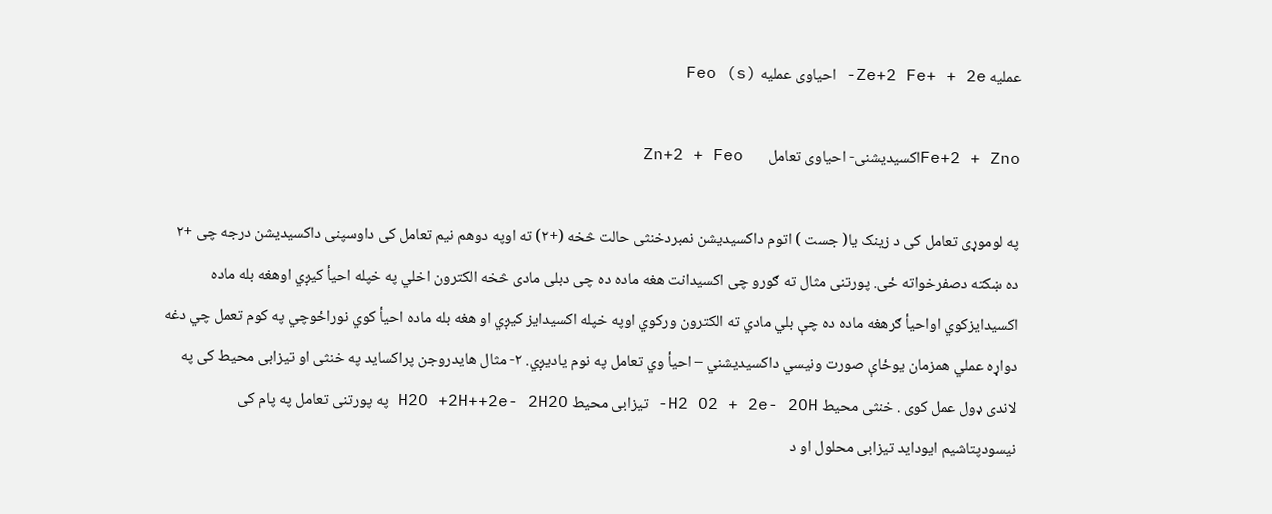عملیه Ze+2 Fe+ + 2e- احیاوی عملیه Feo (s)

Fe+2 + Znoاکسیدیشنی- احیاوی تعامل       Zn+2 + Feo

په لوموړی تعامل کی د زینک یا( جست ) اتوم داکسیدیشن نمبردخنثی حالت څخه (+۲) ته اوپه دوهم نیم تعامل کی داوسپنی داکسیدیشن درجه چی +۲ ده ښکته دصفرخواته ځی. پورتنی مثال ته ګورو چی اکسیدانت هغه ماده ده چی دبلی مادی څخه الکترون اخلي په خپله احیأ کیږي اوهغه بله ماده اکسیدایزکوي اواحیأ ګرهغه ماده ده چې بلي مادي ته الکترون ورکوي اوپه خپله اکسیدایز کیږي او هغه بله ماده احیأ کوي نوراځوچي په کوم تعمل چي دغه دواړه عملي همزمان یوځاې صورت ونیسي داکسیدیشني – احیأ وي تعامل په نوم یادیږي. ۲- مثال هایدروجن پراکساید په خنثی او تیزابی محیط کی په لاندی ډول عمل کوی . خنثی محیط H2 O2 + 2e- 2OH- تیزابی محیط H2O +2H++2e- 2H2O په پورتنی تعامل په پام کی نیسودپتاشیم ایوداید تیزابی محلول او د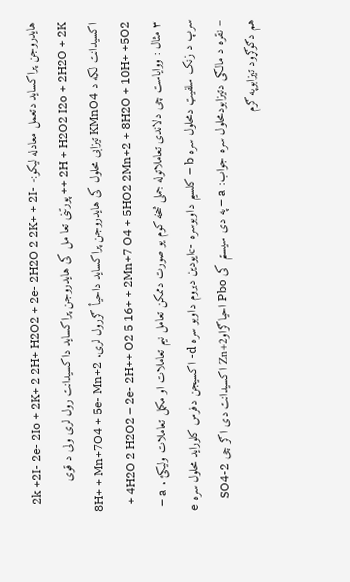هایدروجن پراکساید دتعمل معادله لیکو:- 2k +2I- 2e- 2Io + 2K+ 2 2H+ H2O2 + 2e- 2H2O 2 2K+ + 2I- + 2H + H2O2 I2o + 2H2O + 2K+ پورتنی تعا مل کی هایدروجن پراکساید داکسیدانت رول لری ولی د قوی اکسیدانت لکه د KMnO4 تیزابی محلول کی هایدروجن پراکساید داحیأ ګررول لری. 8H+ + Mn+7O4 + 5e- Mn+2 + 4H2O 2 H2O2 – 2e- 2H++ O2 5 16+ + 2Mn+7 O4 + 5HO2 2Mn+2 + 8H2O + 10H+ +5O2 ۳ مثال : ووایاست چی دلاندی تعاملاتوله جملی څخه کوم یو صورت دممکن تعامل نیم تعاملات او مکمل تعاملات ولیکئ . a – سرپ د زنک سلفیټ دمحلول سره b – کلسیم داوبوسره -cایودین دبروم داوبو سره d- اکسیجن دفرس کلوراید محلول سره e – نقره د مالګی دتیزابودمحلول سره جواب: a – په دی سیستم کی Pbo احیاګراوZn+2 اکسیدانت دی اګر چی SO4-2 هم دګوګړود تیزابوپه ګرم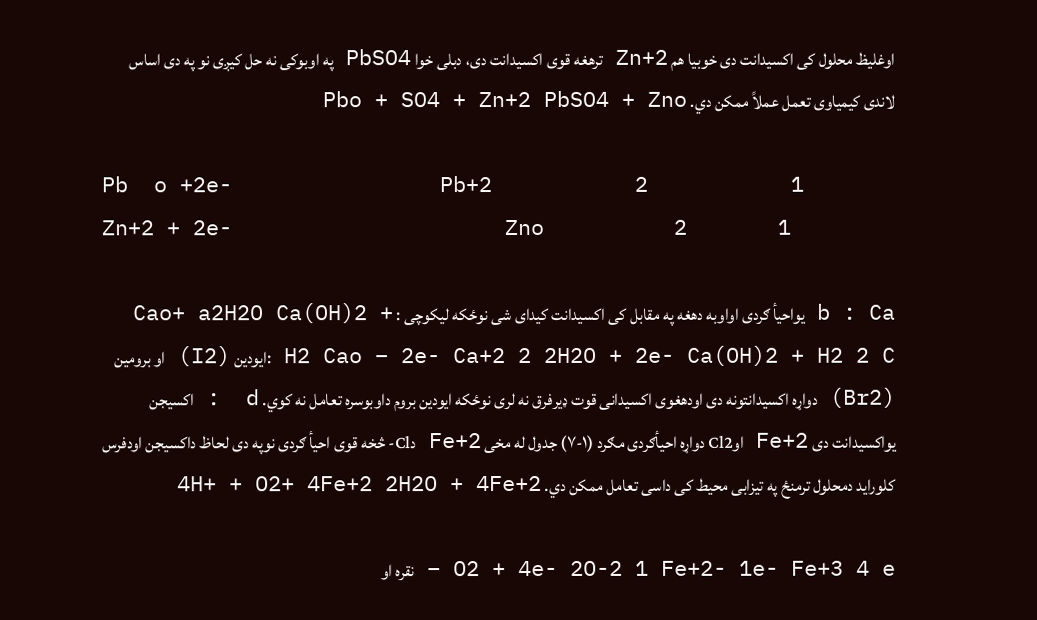اوغلیظ محلول کی اکسیدانت دی خوبیا هم Zn+2 ترهغه قوی اکسیدانت دی، دبلی خوا PbSO4 په اوبوکی نه حل کیږی نو په دی اساس لاندی کیمیاوی تعمل عملاً ممکن دي. Pbo + SO4 + Zn+2 PbSO4 + Zno

Pb  o +2e-                Pb+2           2           1
Zn+2 + 2e-                     Zno          2       1

b : Ca یواحیأ ګردی اواوبه دهغه په مقابل کی اکسیدانت کیدای شی نوځکه لیکوچی : Cao+ a2H2O Ca(OH)2 + H2 Cao – 2e- Ca+2 2 2H2O + 2e- Ca(OH)2 + H2 2 C :ایودین (I2) او برومین (Br2) دواړه اکسیدانتونه دی اودهغوی اکسیدانی قوت ډیرفرق نه لری نوځکه ایودین بروم داوبوسره تعامل نه کوي. d  : اکسیجن یواکسیدانت دی Fe+2 اوCl2 دواړه احیأګردی مګرد (۱-۷) جدول له مخی Fe+2 دCl- څخه قوی احیأ ګردی نوپه دی لحاظ داکسیجن اودفرس کلوراید دمحلول ترمنځ په تیزابی محیط کی داسی تعامل ممکن دي. 4H+ + O2+ 4Fe+2 2H2O + 4Fe+2

O2 + 4e- 2O-2 1 Fe+2- 1e- Fe+3 4 e – نقره او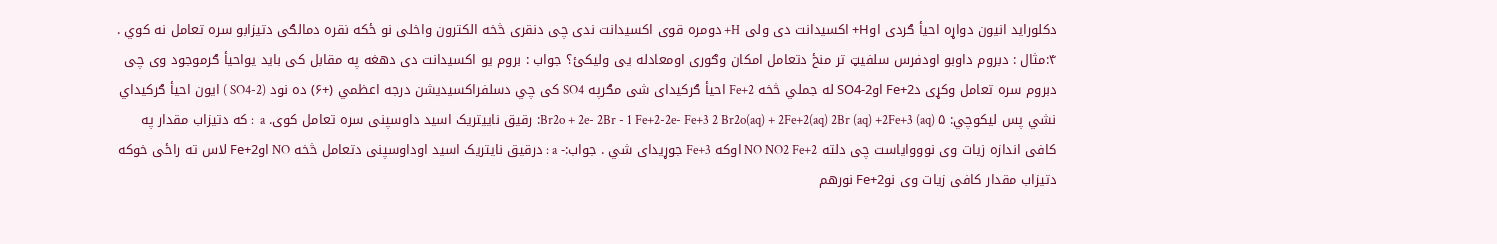دکلوراید انیون دواړه احیأ ګردی اوH+ اکسیدانت دی ولی H+ دومره قوی اکسیدانت ندی چی دنقری څخه الکترون واخلی نو ځکه نقره دمالګی دتیزابو سره تعامل نه کوي . ۴:مثال : دبروم داوبو اودفرس سلفیټ تر منځ دتعامل امکان وګوری اومعادله یی ولیکئ؟ جواب : بروم یو اکسیدانت دی دهغه په مقابل کی باید یواحیأ ګرموجود وی چی دبروم سره تعامل وکړی دFe+2 اوSO4-2 له جملي څخه Fe+2 احیأ ګرکیدای شی مګرپه SO4 کی چي دسلفراکسیدیشن درجه اعظمي (+۶) ده نود (SO4-2 ) ایون احیأ ګرکیداي نشي پس لیکوچي: Br2o + 2e- 2Br - 1 Fe+2-2e- Fe+3 2 Br2o(aq) + 2Fe+2(aq) 2Br (aq) +2Fe+3 (aq) ۵: رقیق ناییتریک اسید داوسپنی سره تعامل کوی. a  : که دتیزاب مقدار په کافی اندازه زیات وی نوووایاست چی دلته NO NO2 Fe+2 اوکه Fe+3 جوړیدای شي . جواب:- a : درقیق نایتریک اسید اوداوسپنی دتعامل څخه NO اوFe+2 لاس ته راځی خوکه دتیزاب مقدار کافی زیات وی نوFe+2 نورهم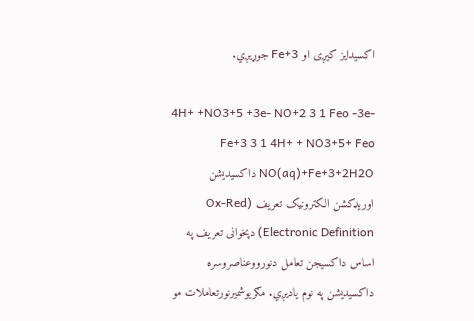اکسیدایز کیږی او Fe+3 جوړیږي.

4H+ +NO3+5 +3e- NO+2 3 1 Feo -3e- Fe+3 3 1 4H+ + NO3+5+ Feo NO(aq)+Fe+3+2H2O داکسیدیشن اوریډکشن الکترونیک تعریف (Ox-Red Electronic Definition) دپخوانی تعریف په اساس داکسیجن تعامل دنورووعناصروسره داکسیدیشن په نوم یادیږي. مګریوشمیرنورتعاملات مو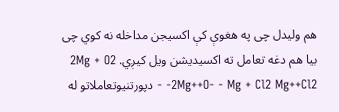هم ولیدل چی په هغوې کې اکسیجن مداخله نه کوي چی بیا هم دغه تعامل ته اکسیدیشن ویل کیږي. 2Mg + O2 2Mg++O- - Mg + Cl2 Mg++Cl2- - دپورتنیوتعاملاتو له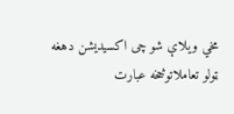مخي ویلاې شو چی اکسیدیشن دهغه ټولو تعاملاتوڅخه عبارت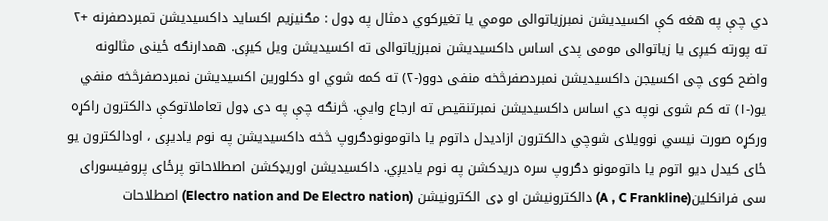دي چې په هغه کې اکسیدیشن نمبرزیاتوالی مومي یا تغیرکوي دمثال په ډول : مګنیزیم اکساید داکسیدیشن تمبردصفرنه +۲ ته پورته کیږی یا زیاتوالی مومی پدی اساس داکسیدیشن نمبرزیاتوالی ته اکسیدیشن ویل کیږی. همدارنګه ځینی مثالونه واضح کوی چی اکسیجن داکسیدیشن نمبردصفرڅخه منفی دوو(-۲) ته کمه شوي او دکلورین اکسیدیشن نمبردصفرڅخه منفي یو(-۱) ته کم شوی نوپه دي اساس داکسیدیشن نمبرتنقیص ته ارجاع وایې. څرنګه چې په دی ډول تعاملاتوکې دالکترون راکړه ورکړه صورت نیسي نوویلای شوچي دالکترون ازادیدل داتوم یا داتومونودګروپ څخه داکسیدیشن په نوم یادیږی ، اودالکترون یو ځای کیدل دیو اتوم یا داتومونو دګروپ سره دریدکشن په نوم یادیږي. داکسیدیشن اوریډکشن اصطلاحاتو پرځای پروفیسورای سی فرانکلین(A , C Frankline) دالکترونیشن او ډی الکترونیشن (Electro nation and De Electro nation) اصطلاحات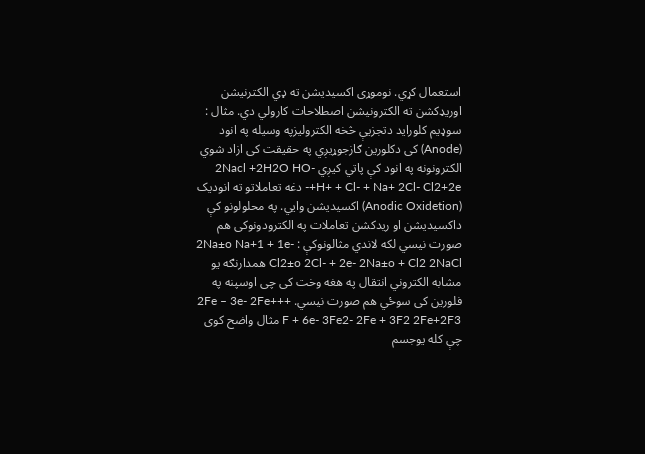استعمال کړي. نوموړی اکسیدیشن ته ډي الکترنیشن اوریډکشن ته الکترونیشن اصطلاحات کارولي دي. مثال : سوډیم کلوراید دتجزیې څخه الکترولیزپه وسیله په انود (Anode) کی دکلورین ګازجوړیږي په حقیقت کی ازاد شوي الکترونونه په انود کې پاتي کیږي 2Nacl +2H2O HO- +H+ + Cl- + Na+ 2Cl- Cl2+2e- دغه تعاملاتو ته انودیک (Anodic Oxidetion) اکسیدیشن وایي. په محلولونو کې داکسیدیشن او ریدکشن تعاملات په الکترودونوکی هم صورت نیسي لکه لاندي مثالونوکې : 2Na±o Na+1 + 1e- Cl2±o 2Cl- + 2e- 2Na±o + Cl2 2NaCl همدارنګه یو مشابه الکتروني انتقال په هغه وخت کی چی اوسپنه په فلورین کی سوځي هم صورت نیسي. 2Fe – 3e- 2Fe+++ F + 6e- 3Fe2- 2Fe + 3F2 2Fe+2F3 مثال واضح کوی چې کله یوجسم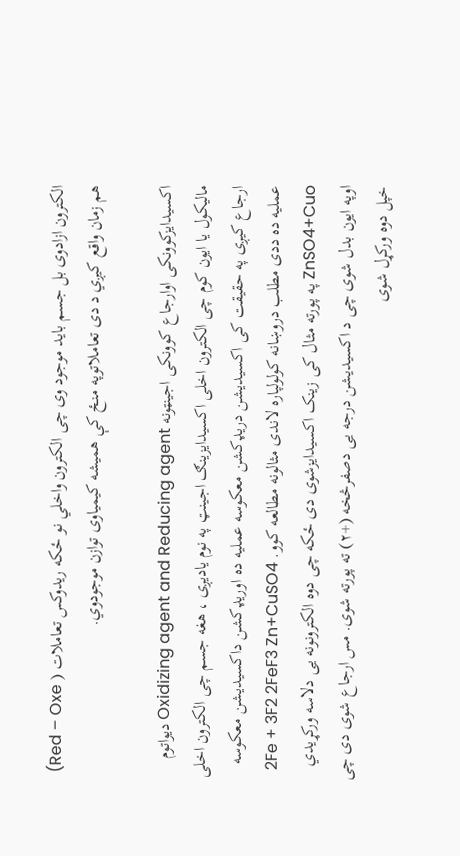الکترون ازادوی بل جسم باید موجود وی چی الکترون واخلي نو ځکه ریدوکس تعاملات ( Red – Oxe) هم زمان واقع کیږي د دی تعاملاتوپه منځ کې همیشه کیمیاوی توازن موجودوي.

اکسیدایزکوونکی اوارجاع کوونکی اجینټونه Oxidizing agent and Reducing agent دیواتوم مالیکول یا ایون کوم چی الکترون اخلی اکسیدایزینګ اجینټ په نوم یادیږی ، هغه جسم چی الکترون اخلی ارجاع کیږی په حقیقت کی اکسیدیشن دریډکشن معکوسه عملیه ده اوریډکشن داکسیدیشن معکوسه عملیه ده ددی مطلب دروښانه کولولپاره لاندی مثالونه مطالعه کوو. 2Fe + 3F2 2FeF3 Zn+CuSO4 ZnSO4+Cuo په پورته مثال کی زینک اکسیدایزشوی دی ځکه چی دوه الکترونونه یی دلاسه ورکړیدي اوپه ایون بدل شوی چی د اکسیدیشن درجه یی دصفرڅخه (+۲) ته پورته شوی. مس ارجاع شوی دی چی خپل دوه ورکړل شوی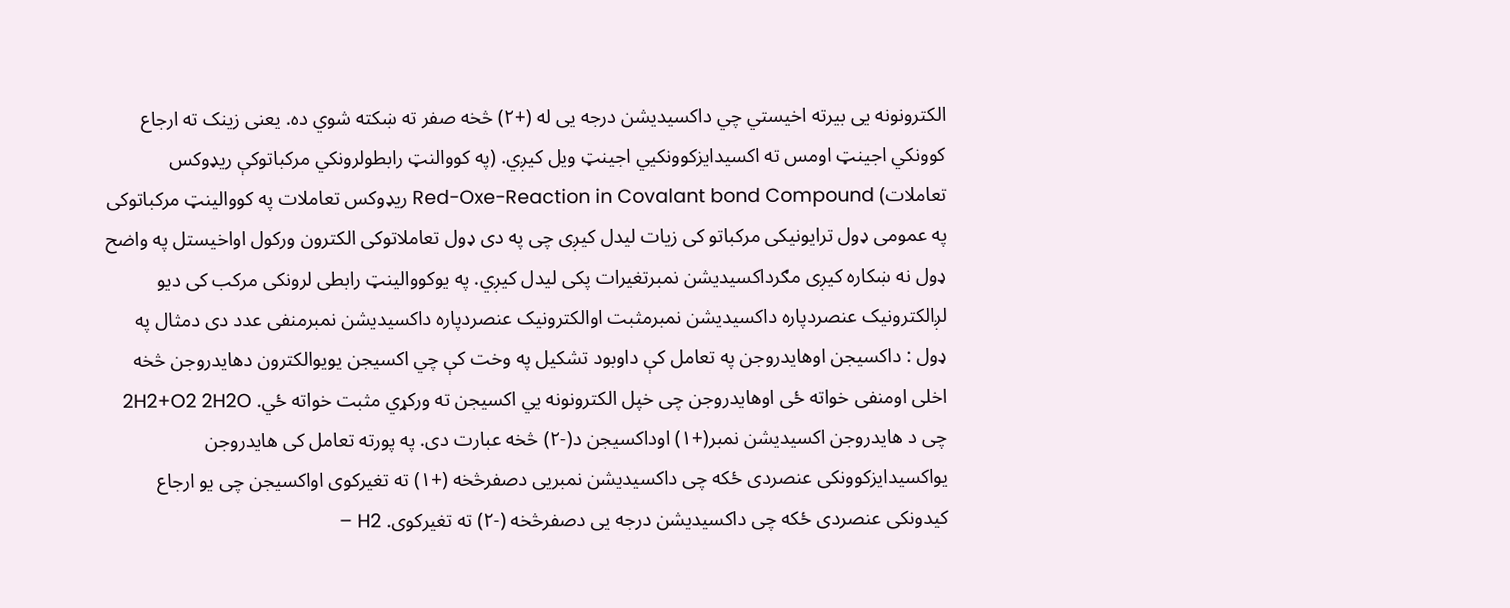الکترونونه یی بیرته اخیستي چي داکسیدیشن درجه یی له (+۲) څخه صفر ته ښکته شوي ده. یعنی زینک ته ارجاع کوونکي اجینټ اومس ته اکسیدایزکوونکیي اجینټ ویل کیږي. (په کووالنټ رابطولرونکي مرکباتوکې ریډوکس تعاملات) Red-Oxe-Reaction in Covalant bond Compound ریډوکس تعاملات په کووالینټ مرکباتوکی په عمومی ډول ترایونیکی مرکباتو کی زیات لیدل کیږی چی په دی ډول تعاملاتوکی الکترون ورکول اواخیستل په واضح ډول نه ښکاره کیږی مګرداکسیدیشن نمبرتغیرات پکی لیدل کیږي. په یوکووالینټ رابطی لرونکی مرکب کی دیو لږالکترونیک عنصردپاره داکسیدیشن نمبرمثبت اوالکترونیک عنصردپاره داکسیدیشن نمبرمنفی عدد دی دمثال په ډول : داکسیجن اوهایدروجن په تعامل کې داوبود تشکیل په وخت کې چي اکسیجن یویوالکترون دهایدروجن څخه اخلی اومنفی خواته ځی اوهایدروجن چی خپل الکترونونه یي اکسیجن ته ورکړي مثبت خواته ځي. 2H2+O2 2H2O چی د هایدروجن اکسیدیشن نمبر(+۱) اوداکسیجن د(-۲) څخه عبارت دی. په پورته تعامل کی هایدروجن یواکسیدایزکوونکی عنصردی ځکه چی داکسیدیشن نمبریی دصفرڅخه (+۱) ته تغیرکوی اواکسیجن چی یو ارجاع کیدونکی عنصردی ځکه چی داکسیدیشن درجه یی دصفرڅخه (-۲) ته تغیرکوی. H2 –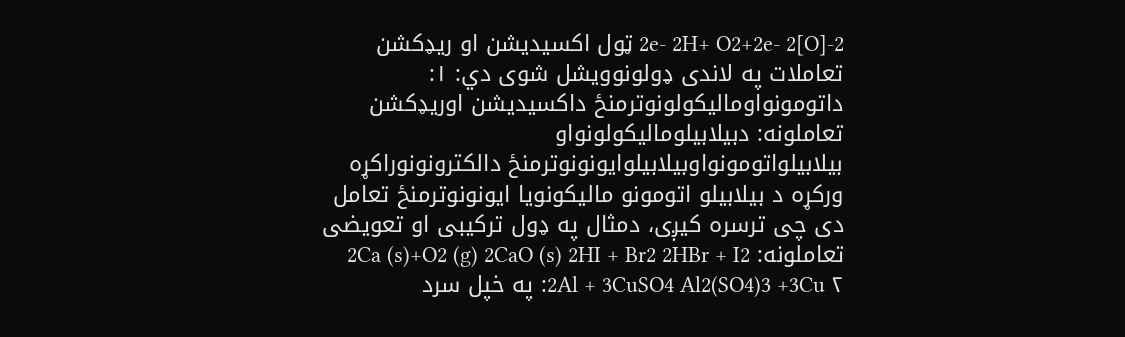2e- 2H+ O2+2e- 2[O]-2 ټول اکسیدیشن او ریډکشن تعاملات په لاندی ډولونوویشل شوی دي: ۱: داتومونواومالیکولونوترمنځ داکسیدیشن اوریډکشن تعاملونه: دبیلابیلومالیکولونواو بیلابیلواتومونواوبیلابیلوایونونوترمنځ دالکترونونوراکړه ورکړه د بیلابیلو اتومونو مالیکونویا ایونونوترمنځ تعامل دی چی ترسره کیږی، دمثال په ډول ترکیبی او تعویضی تعاملونه: 2Ca (s)+O2 (g) 2CaO (s) 2HI + Br2 2HBr + I2 2Al + 3CuSO4 Al2(SO4)3 +3Cu ۲: په خپل سرد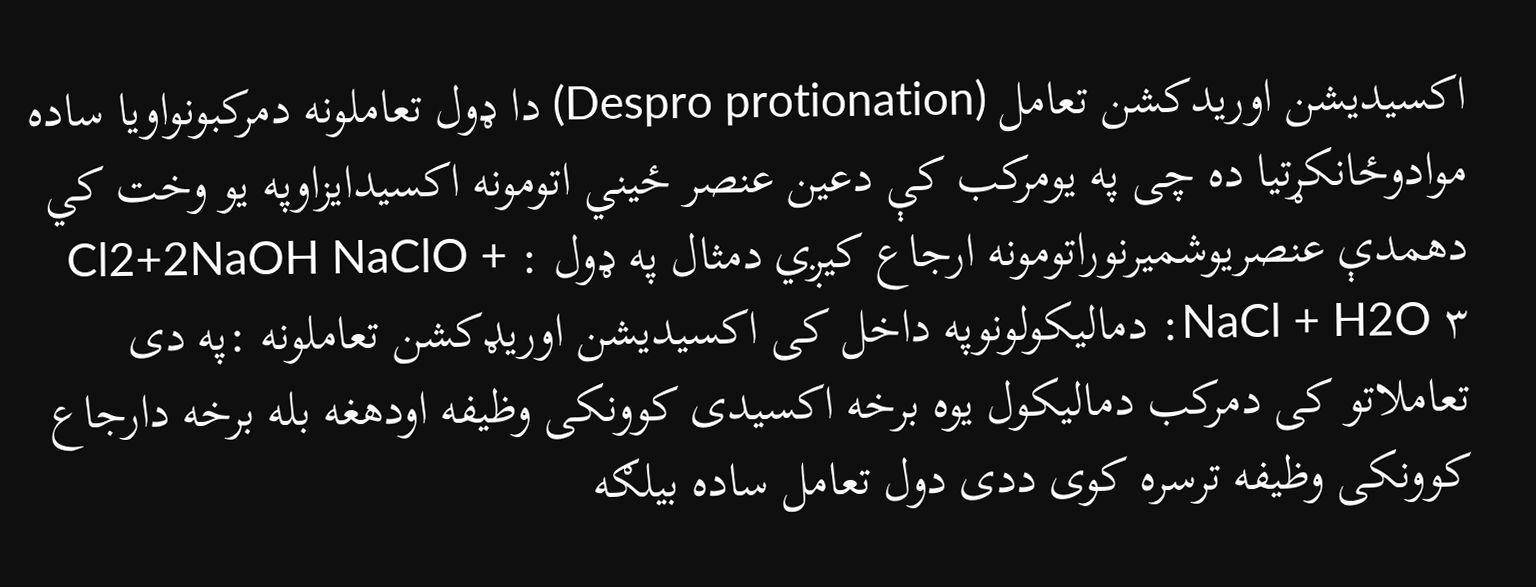اکسیدیشن اوریدکشن تعامل (Despro protionation) دا ډول تعاملونه دمرکبونواویا ساده موادوځانکړتیا ده چی په یومرکب کې دعین عنصر ځیني اتومونه اکسیدایزاوپه یو وخت کي دهمدې عنصریوشمیرنوراتومونه ارجاع کیږي دمثال په ډول : Cl2+2NaOH NaClO + NaCl + H2O ۳: دمالیکولونوپه داخل کی اکسیدیشن اوریډکشن تعاملونه :په دی تعاملاتو کی دمرکب دمالیکول یوه برخه اکسیدی کوونکی وظیفه اودهغه بله برخه دارجاع کوونکی وظیفه ترسره کوی ددی دول تعامل ساده بیلګه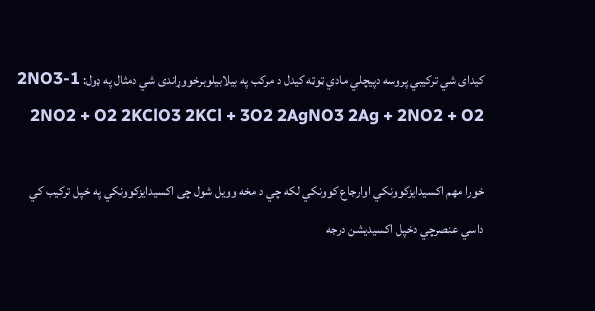کیدای شي ترکیبي پروسه دپیچلي مادي ټوټه کیدل د مرکب په بیلابیلوبرخووړاندی شي دمثال په ډول: 2NO3-1 2NO2 + O2 2KClO3 2KCl + 3O2 2AgNO3 2Ag + 2NO2 + O2

خورا مهم اکسیدایزکوونکي اوارجاع کوونکي لکه چي د مخه وویل شول چی اکسیدایزکوونکي په خپل ترکیب کي داسي عنصرچي دخپل اکسیدیشن درجه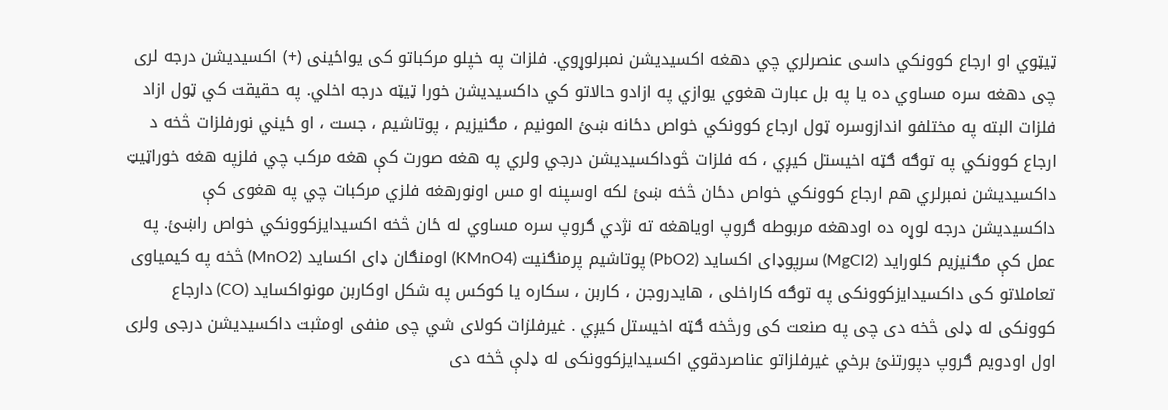ټیټوي او ارجاع کوونکي داسی عنصرلري چي دهغه اکسیدیشن نمبرلوړوي. فلزات په خپلو مرکباتو کی یواځینی (+) اکسیدیشن درجه لری چی دهغه سره مساوي ده یا په بل عبارت هغوي یوازي په ازادو حالاتو کي داکسیدیشن خورا ټیټه درجه اخلي. په حقیقت کي ټول ازاد فلزات البته په مختلفو اندازوسره ټول ارجاع کوونکي خواص دځانه ښئ المونیم ، مګنیزیم ، پوتاشیم ، جست ، او ځیني نورفلزات څخه د ارجاع کوونکي په توګه ګټه اخیستل کیږي ، که فلزات څوداکسیدیشن درجي ولري په هغه صورت کې هغه مرکب چي فلزپه هغه خوراټیټ داکسیدیشن نمبرلري هم ارجاع کوونکي خواص دځان څخه ښئ لکه اوسپنه او مس اونورهغه فلزي مرکبات چي په هغوی کې داکسیدیشن درجه لوړه ده اودهغه مربوطه ګروپ اویاهغه ته نژدي ګروپ سره مساوي له ځان څخه اکسیدایزکوونکي خواص راښئ. په عمل کې مګنیزیم کلوراید (MgCl2) سرپوډای اکساید (PbO2) پوتاشیم پرمنګنیت (KMnO4) اومنګان ډای اکساید (MnO2) څخه په کیمیاوی تعاملاتو کی داکسیدایزکوونکی په توګه کاراخلی ، هایدروجن ، کاربن ، سکاره یا کوکس په شکل اوکاربن مونواکساید (CO) دارجاع کوونکی له ډلی څخه دی چی په صنعت کی ورڅخه ګټه اخیستل کیږي . غیرفلزات کولای شي چی منفی اومثبت داکسیدیشن درجی ولری اول اودویم ګروپ دپورتنئ برخي غیرفلزاتو عناصردقوي اکسیدایزکوونکی له ډلې څخه دی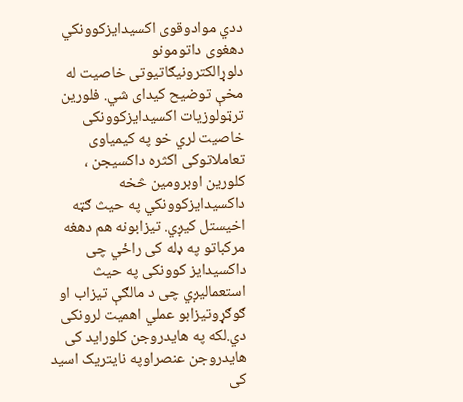ددي موادوقوی اکسیدایزکوونکي دهغوی داتومونو دلوړالکترونیګاتیوتی خاصیت له مخې توضیح کیدای شي. فلورین ترټولوزیات اکسیدایزکوونکی خاصیت لري خو په کیمیاوی تعاملاتوکی اکثره داکسیجن ، کلورین اوبرومین څخه داکسیدایزکوونکي په حیث ګټه اخیستل کیږي. تیزابونه هم دهغه مرکباتو په ډله کی راځي چی داکسیدایز کوونکی په حیث استعمالیږي چی د مالګې تیزاب او ګوګړوتیزابو عملي اهمیت لرونکی دي.لکه په هایدروجن کلوراید کی هایدروجن عنصراوپه نایتریک اسید کی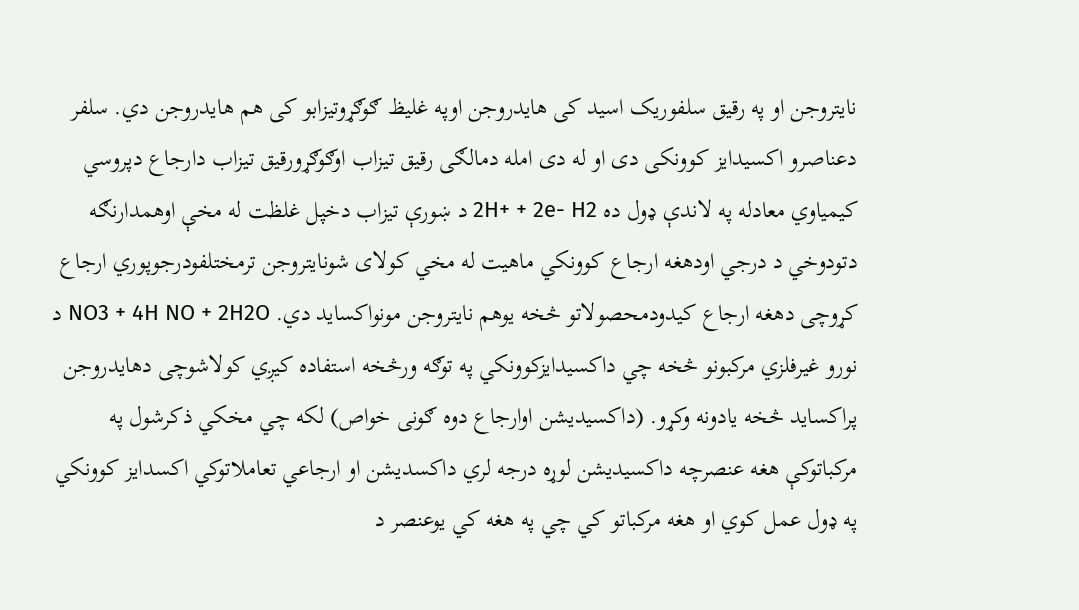نایتروجن او په رقیق سلفوریک اسید کی هایدروجن اوپه غلیظ ګوګړوتیزابو کی هم هایدروجن دي. سلفر دعناصرو اکسیدایز کوونکی دی او له دی امله دمالګی رقیق تیزاب اوګوګړورقیق تیزاب دارجاع دپروسي کیمیاوي معادله په لاندې ډول ده 2H+ + 2e- H2 د ښورې تیزاب دخپل غلظت له مخې اوهمدارنګه دتودوخي د درجي اودهغه ارجاع کوونکي ماهیت له مخي کولای شونایتروجن ترمختلفودرجوپوري ارجاع کړوچی دهغه ارجاع کیدودمحصولاتو څخه یوهم نایتروجن مونواکساید دي. NO3 + 4H NO + 2H2O د نورو غیرفلزي مرکبونو څخه چي داکسیدایزکوونکي په توګه ورڅخه استفاده کیږي کولاشوچی دهایدروجن پراکساید څخه یادونه وکړو. (داکسیدیشن اوارجاع دوه ګونی خواص) لکه چي مخکي ذکرشول په مرکباتوکې هغه عنصرچه داکسيدیشن لوړه درجه لري داکسدیشن او ارجاعي تعاملاتوکي اکسدایز کوونکي په ډول عمل کوي او هغه مرکباتو کي چي په هغه کي يوعنصر د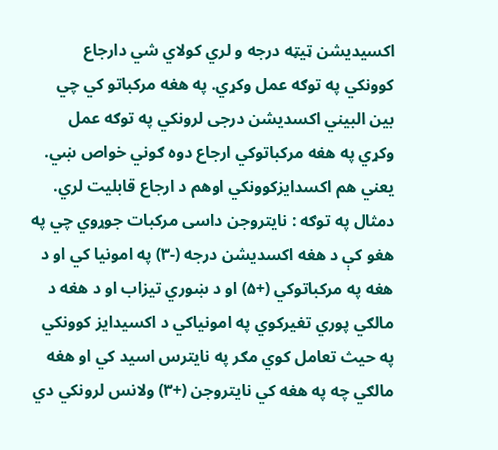اکسیديشن ټيټه درجه و لري کولاي شي دارجاع کوونکي په توګه عمل وکړي. په هغه مرکباتو کي چي بين البيني اکسدیشن درجی لرونکي په توګه عمل وکړي په هغه مرکباتوکي ارجاع دوه ګوني خواص ښي. یعني هم اکسدایزکوونکي اوهم د ارجاع قابليت لري. دمثال په توګه : نایتروجن داسی مرکبات جوړوي چي په هغو کې د هغه اکسدیشن درجه (-۳) په امونیا کي او د هغه په مرکباتوکي (+۵) او د ښوري تیزاب او د هغه د مالګي پوري تغيرکوي په امونیاکي د اکسیدایز کوونکي په حيث تعامل کوي مګر په نایترس اسید کي او هغه مالګي چه په هغه کي نایتروجن (+۳) ولانس لرونکي دي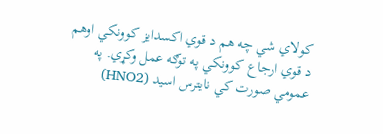کولاي شي چه هم د قوي اکسدایز کوونکي اوهم د قوي ارجاع کوونکي په توګه عمل وکړي. په عمومي صورت کي نایترس اسید (HNO2)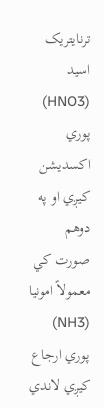ترنایتریک اسید (HNO3) پوري اکسدیشن کیږي او په دوهم صورت کي معمولاً امونيا (NH3) پوري ارجاع کيږي لاندي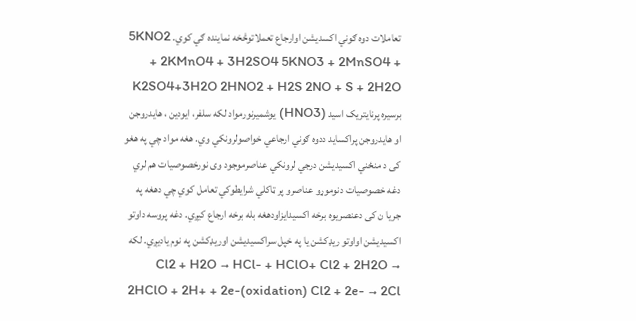تعاملات دوه ګوني اکسدیشن اوارجاع تعملاتوڅخه نماینده ګي کوي. 5KNO2 + 2KMnO4 + 3H2SO4 5KNO3 + 2MnSO4 + K2SO4+3H2O 2HNO2 + H2S 2NO + S + 2H2O برسیره پرنایتریک اسید (HNO3) یوشمیرنورمواد لکه سلفر، ایودین ، هایدروجن او هایدروجن پراکساید ددوه ګوني ارجاعي خواصولرونکي وي. هغه مواد چي په هغو کی د منځني اکسیدیشن درجي لرونکي عناصرموجود وی نورخصوصیات هم لري دغه خصوصیات دنوموړو عناصرو پر ټاکلي شرایطوکي تعامل کوي چي دهغه په جریا ن کی دعنصریوه برخه اکسیدایزاودهغه بله برخه ارجاع کیږي. دغه پروسه داوتو اکسیدیشن اواوتو ریډکشن یا په خپل سراکسیدیشن اوریډکشن په نوم یادیږي. لکه Cl2 + H2O → HCl- + HClO+ Cl2 + 2H2O → 2HClO + 2H+ + 2e-(oxidation) Cl2 + 2e- → 2Cl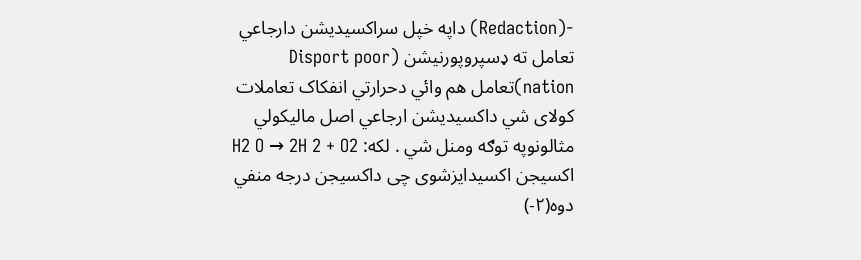-(Redaction) داپه خپل سراکسیدیشن دارجاعي تعامل ته ډسپروپورنیشن (Disport poor nation)تعامل هم وائي دحرارتي انفکاک تعاملات کولای شي داکسیدیشن ارجاعي اصل مالیکولي مثالونوپه توګه ومنل شي . لکه: H2 O → 2H 2 + O2 اکسیجن اکسیدایزشوی چی داکسیجن درجه منفي دوه(۲-)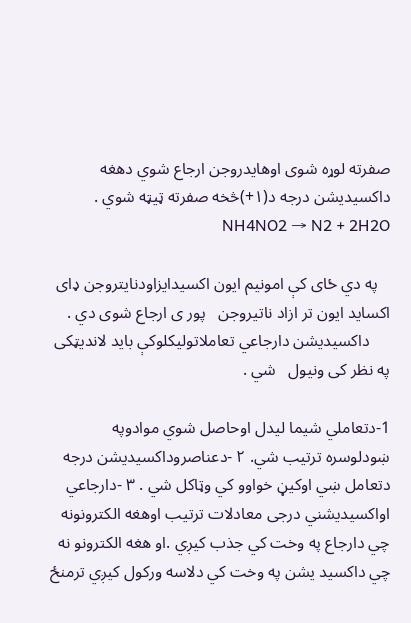صفرته لوړه شوی اوهايدروجن ارجاع شوي دهغه داکسیدیشن درجه د(۱+)څخه صفرته ټیټه شوي . NH4NO2 → N2 + 2H2O

   په دي ځای کې امونیم ایون اکسیدایزاودنایتروجن ډای اکساید ایون تر ازاد ناتیروجن   پور ی ارجاع شوی دي .
     داکسیدیشن دارجاعي تعاملاتولیکلوکې باید لاندیټکی په نظر کی ونیول   شي .

1-دتعاملي شیما لیدل اوحاصل شوي موادوپه ښودلوسره ترتیب شي. ۲ -دعناصروداکسیدیشن درجه دتعامل ښي اوکیڼ خواوو کي وټاکل شي . ۳ -دارجاعي اواکسیدیشني درجی معادلات ترتیب اوهغه الکترونونه چي دارجاع په وخت کي جذب کیږي .او هغه الکترونو نه چي داکسید یشن په وخت کي دلاسه ورکول کیږي ترمنځ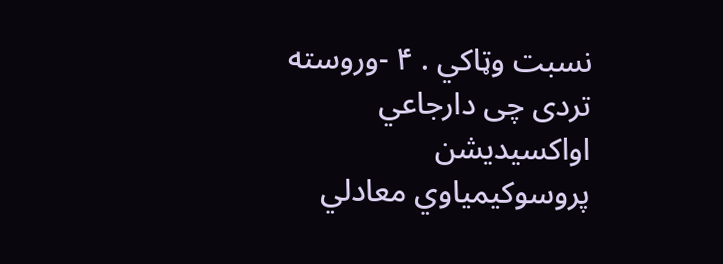نسبت وټاکي . ۴ -وروسته تردی چی دارجاعي اواکسیدیشن پروسوکیمیاوي معادلي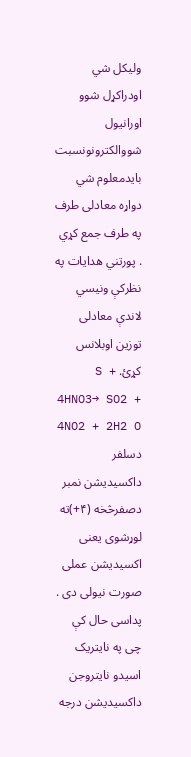ولیکل شي اودراکړل شوو اورانیول شووالکترونونسبت بایدمعلوم شي دواړه معادلی طرف په طرف جمع کړي . پورتني هدایات په نظرکې ونیسي لاندې معادلی توزین اوبلانس کړئ. S + 4HNO3→ SO2 + 4NO2 + 2H2 O دسلفر داکسیدیشن نمبر دصفرڅخه (۴+)ته لوړشوی یعنی اکسیدیشن عملی صورت نیولی دی . پداسی حال کې چی په نایتریک اسیدو نایتروجن داکسیدیشن درجه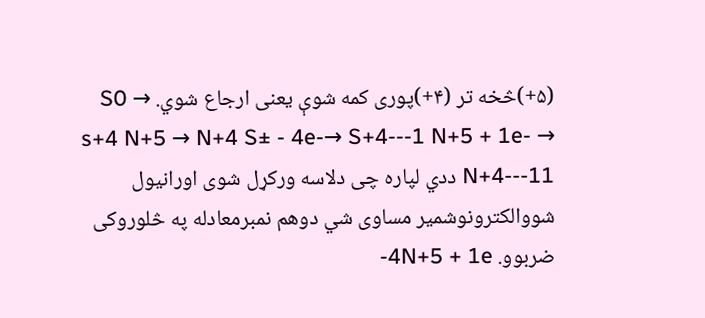(۵+)څخه تر (۴+)پوری کمه شوې یعنی ارجاع شوي. S0 → s+4 N+5 → N+4 S± - 4e-→ S+4---1 N+5 + 1e- → N+4---11 ددي لپاره چی دلاسه ورکړل شوی اورانیول شووالکترونوشمیر مساوی شي دوهم نمبرمعادله په څلوروکی ضربوو. 4N+5 + 1e-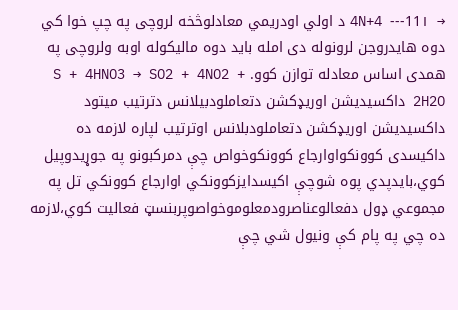→ 4N+4 ---11۱ د اولي اودریمي معادلوڅخه لروچی په چپ خوا کي دوه هایدروجن لرونوله دی امله باید دوه مالیکوله اوبه ولروچی په همدی اساس معادله توازن کوو. S + 4HNO3 → SO2 + 4NO2 + 2H2O داکسیدیشن اوریډکشن دتعاملودبیلانس دترتیب میتود داکسیدیشن اوریډکشن دتعاملودبلانس اوترتیب لپاره لازمه ده داکیسدی کوونکواوارجاع کوونکوخواص چې دمرکبونو په جوړیدوپیل کوي،بایدپدي پوه شوچې اکیسدایزکوونکي اوارجاع کوونکي تل په مجموعي ډول دفعالوعناصرودمعلوموخواصوپربنسټ فعالیت کوي،لازمه ده چي په پام کې ونیول شي چې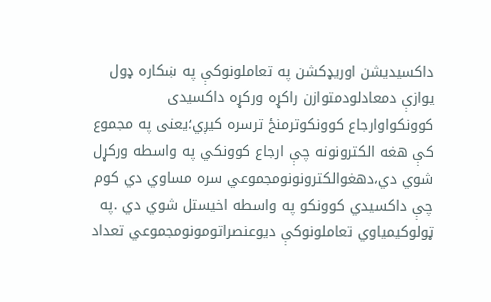داکسیدیشن اوریډکشن په تعاملونوکې په ښکاره ډول یوازې دمعادلودمتوازن راکړه ورکړه داکسیدی کوونکواوارجاع کوونکوترمنځ ترسره کیږي؛یعنی په مجموع کې هغه الکترونونه چې ارجاع کوونکي په واسطه ورکړل شوي دي،دهغوالکترونونومجموعي سره مساوي دي کوم چې داکسیدي کوونکو په واسطه اخیستل شوي دي .په ټولوکیمیاوي تعاملونوکې دیوعنصراتومونومجموعي تعداد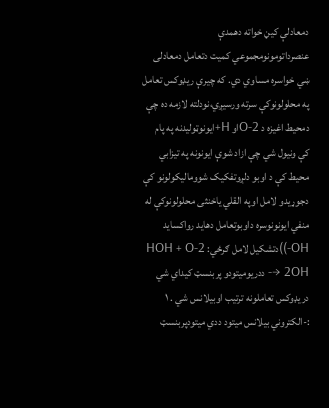دمعادلې کیڼ خواته دهمدې عنصرداتومونومجموعي کمیت دتعامل دمعادلی ښي خواسره مساوي دي. که چیرې ریډوکس تعامل په محلولونوکې سرته ورسیږي،نودلته لازمه ده چې دمحیط اغیزه د O-2او H+ایونوټولیدنه په پام کې ونیول شي چې ازاد شوې ایونونه په تیزابي محیط کې د اوبو دلږوتفکیک شوومالیکولونو کې دجوړیدو لامل اوپه القلي یاخنثی محلولونوکې له منفي ایونونوسره داوبوتعامل دهاید رواکساید OH-))دتشکیل لامل ګرځي: HOH + O-2 → 2OH- ددریومیتودو پربنسټ کیداي شي دریډوکس تعاملونه ترتیب اوبیلانس شي . ۱ :-الکتروني بیلانس میتود ددي میتودپربنسټ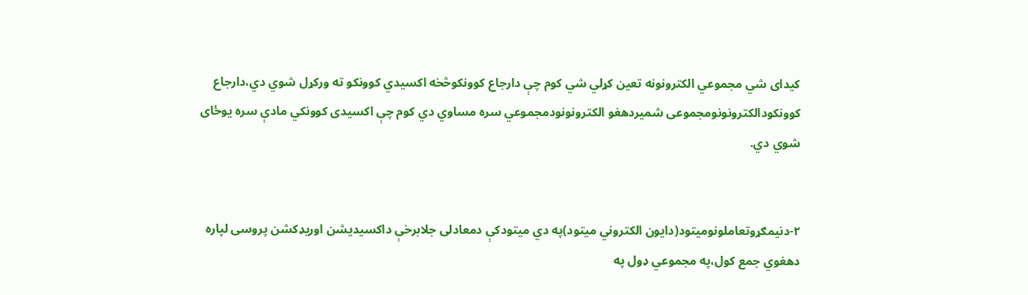کیدای شي مجموعي الکترونونه تعین کړلي شي کوم چې دارجاع کوونکوڅخه اکسیدي کوونکو ته ورکړل شوي دي،دارجاع کوونکودالکترونونومجموعی شمیردهغو الکترونونودمجموعي سره مساوي دي کوم چې اکسیدی کوونکي مادې سره یوځای شوي دي.


۲-دنیمګړوتعاملونومیتود(دایون الکتروني میتود)په دي میتودکې دمعادلی جلابرخې داکسیدیشن اوریډکشن پروسی لپاره دهغوي جمع کول،په مجموعي ډول په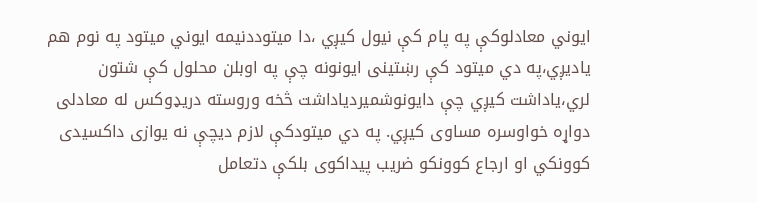ایوني معادلوکې په پام کې نیول کیږي ،دا میتوددنیمه ایوني میتود په نوم هم یادیږي،په دي میتود کې رښتینی ایونونه چې په اوبلن محلول کې شتون لري،یاداشت کیږي چې دایونوشمیردیاداشت څخه وروسته دریډوکس له معادلی دواړه خواوسره مساوی کیږي. په دي میتودکې لازم دیچې نه یوازی داکسیدی کوونکي او ارجاع کوونکو ضریب پیداکوی بلکې دتعامل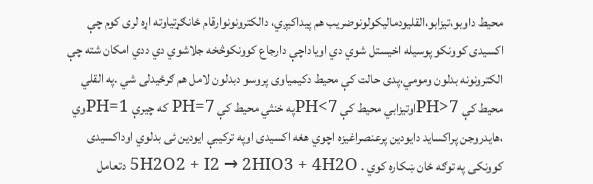محیط داوبو،تیزابو،القلیودمالیکولونوضریب هم پیداکیږي، دالکترونونوارقام ځانګړتیاوته اړه لری کوم چې اکسیدی کوونکو پوسیله اخیستل شوي دي اویاداچې دارجاع کوونکوڅخه جلاشوي دي ددي امکان شته چې الکترونونه بدلون ومومي،پدی حالت کې محیط دکیمیاوی پروسو دبدلون لامل هم ګرځیدلی شي .په القلي محیط کې PH>7اوتیزابي محیط کې PH<7په خنثي محیط کې PH=7 که چیرې PH=1وي ،هایدروجن پراکساید دایودین پرعنصراغیزه اچوي هغه اکسیدی اوپه ترکیبې ایودین ئی بدلوي اوداکسیدی کوونکی په توګه ځان ښکاره کوي . 5H2O2 + I2 → 2HIO3 + 4H2O دتعامل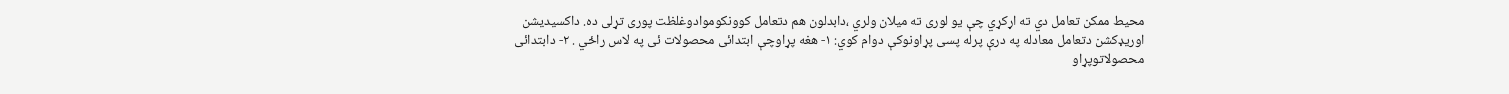محیط ممکن تعامل دي ته اړکړي چې یو لوری ته میلان ولري ،دابدلون هم دتعامل کوونکوموادوغلظت پوری تړلی ده. داکسیدیشن اوریډکشن دتعامل معادله په درې پرله پسی پړاونوکې دوام کوي: ۱- هغه پړاوچې ابتدائی محصولات ئی په لاس راځي . ۲- دابتدائی محصولاتوپړاو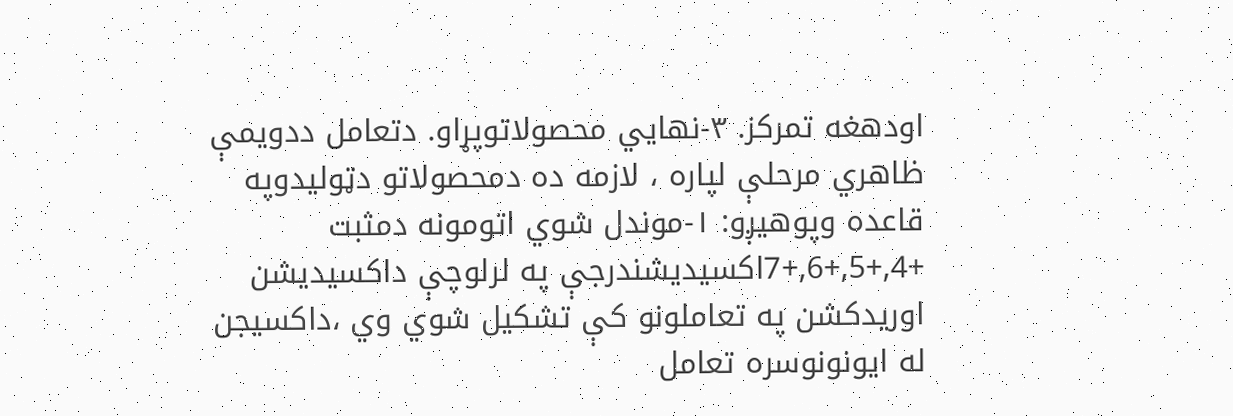اودهغه تمرکز. ۳-نهايي محصولاتوپړاو. دتعامل ددویمې ظاهري مرحلې لپاره ، لازمه ده دمحصولاتو دټولیدوپه قاعده وپوهیږو: ۱-موندل شوي اتومونه دمثبت +4,+5,+6,+7اکسیدیشندرجې په لرلوچې داکسیدیشن اوریدکشن په تعاملونو کې تشکیل شوي وي ،داکسیجن له ایونونوسره تعامل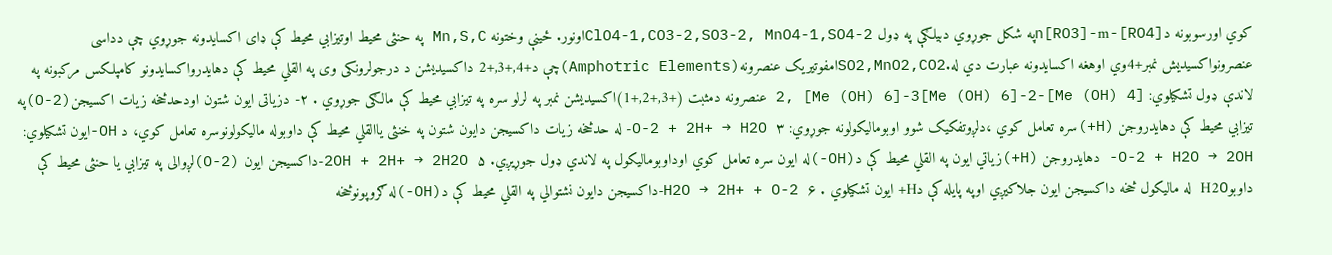کوي اورسوبونه د[RO4]-n[RO3]-mپه شکل جوړوي دبیلګې په ډول ClO4-1,CO3-2,SO3-2, MnO4-1,SO4-2اونور. ځینې وختونه Mn,S,C په حنثی محیط اوتیزابي محیط کې ډای اکسایدونه جوړوي چې دداسی عنصرونواکسیدیش نمبر+4وي اوهغه اکسایدونه عبارت دي له.SO2,MnO2,CO2امفوتیریک عنصرونه(Amphotric Elements)چې د+4,+3,+2 داکسیدیشن د درجولرونکی وی په القلي محیط کې دهایدرواکسایدونو کامپلکس مرکبونه په لاندې ډول تشکیلوي: [Me (OH) 4]-2, [Me (OH) 6]-3[Me (OH) 6]-2 عنصرونه دمثبت (+3,+2,+1)اکسیدیشن نمبر په لرلو سره په تیزابي محیط کې مالګی جوړوي . ۲- دزیاتی ایون شتون اودحدڅخه زیات اکسیجن(O-2)په تیزابي محیط کې دهایدروجن (H+)سره تعامل کوي ،دلږوتفکیک شوو اوبومالیکولونه جوړوي: O-2 + 2H+ → H2O ۳- له حدڅخه زیات داکسیجن دایون شتون په خنثی یاالقلي محیط کې داوبوله مالیکولونوسره تعامل کوي، د OH-ایون تشکیلوي: O-2 + H2O → 2OH- دهایدروجن (H+)زیاتي ایون په القلي محیط کې د(OH-)له ایون سره تعامل کوي اوداوبومالیکول په لاندي ډول جوړیږي. 2OH + 2H+ → 2H2O ۵-داکسیجن ایون (O-2)لږوالی په تیزابي یا حنثی محیط کې داوبوH2O له مالیکول څخه داکسیجن ایون جلاکیږي اوپه پایله کې دH+ ایون تشکیلوي . H2O → 2H+ + O-2 ۶-داکسیجن دایون نشتوالي په القلي محیط کې د(OH-)له ګروپونوڅخه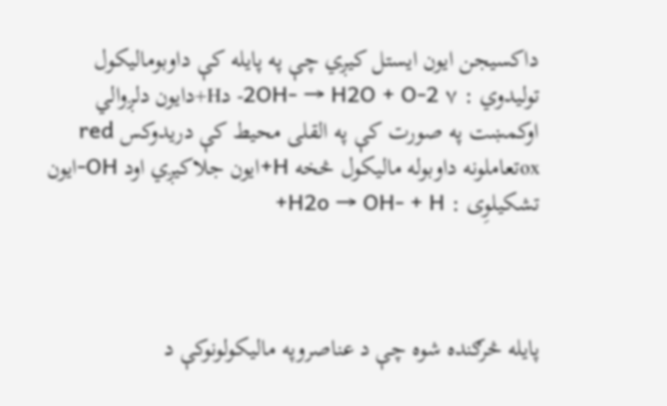داکسیجن ایون ایستل کیږي چې په پایله کې داوبومالیکول تولیدوي : 2OH- → H2O + O-2 ۷- دH+دایون دلږوالي اوکمښت په صورت کې په القلی محیط کې دریدوکس red oxتعاملونه داوبوله مالیکول څخه H+ایون جلاکیږي اود OH-ایون تشکیلوِی : H2o → OH- + H+



پایله څرګنده شوه چې د عناصروپه مالیکولونوکې د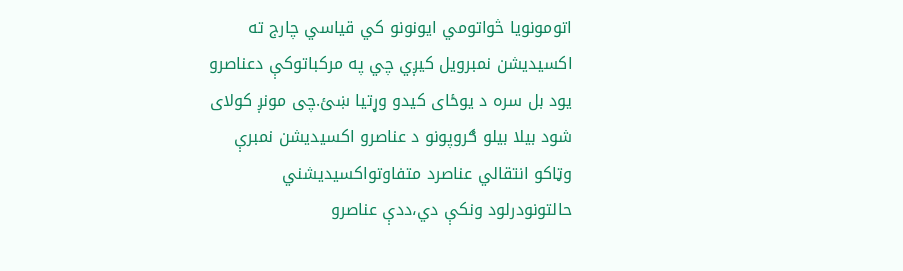اتومونویا څواتومي ایونونو کي قیاسي چارج ته اکسیدیشن نمبرویل کیږي چي په مرکباتوکې دعناصرو یود بل سره د یوځای کیدو وړتیا ښئ.چی مونږ کولای شود بیلا بیلو ګروپونو د عناصرو اکسیدیشن نمبرې وټاکو انتقالي عناصرد متفاوتواکسيديشني حالتونودرلود ونکې دي،ددې عناصرو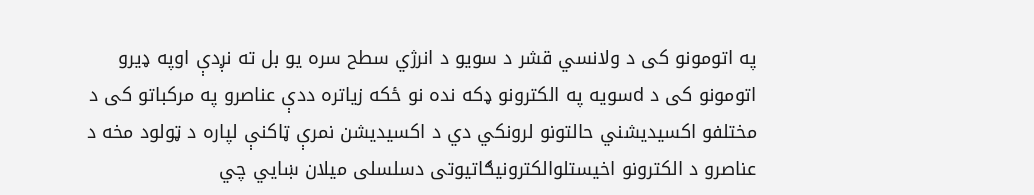په اتومونو کی د ولانسي قشر د سويو د انرژي سطح سره يو بل ته نږدې اوپه ډيرو اتومونو کی د dسويه په الکترونو ډکه نده نو ځکه زياتره ددې عناصرو په مرکباتو کی د مختلفو اکسيديشني حالتونو لرونکي دي د اکسیدیشن نمرې ټاکنې لپاره د ټولود مخه د عناصرو د الکترونو اخیستلوالکترونیګاتیوتی دسلسلی میلان ښایي چي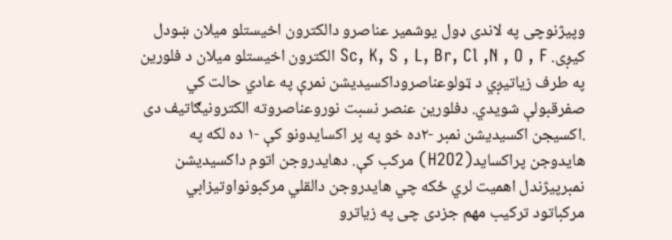وپیژنوچی په لاندی ډول یوشمیر عناصرو دالکترون اخیستلو میلان ښودل کیږی. Sc, K, S , L, Br, Cl ,N , O , F الکترون اخیستلو میلان د فلورین په طرف زیاتیږي د ټولوعناصروداکسیدیشن نمرې په عادي حالت کي صفرقبولې شویدي. دفلورین عنصر نسبت نوروعناصروته الکترونیګاتیف دی .اکسیجن اکسیدیشن نمبر -۲ده خو په پر اکسایدونو کې -۱ ده لکه په هایدوجن پراکساید(H2O2) مرکب کې. دهایدروجن اتوم داکسیدیشن نمبرپیژندل اهمیت لري ځکه چي هایدروجن دالقلي مرکبونواوتیزابي مرکباتود ترکیب مهم جزدی چی په زیاترو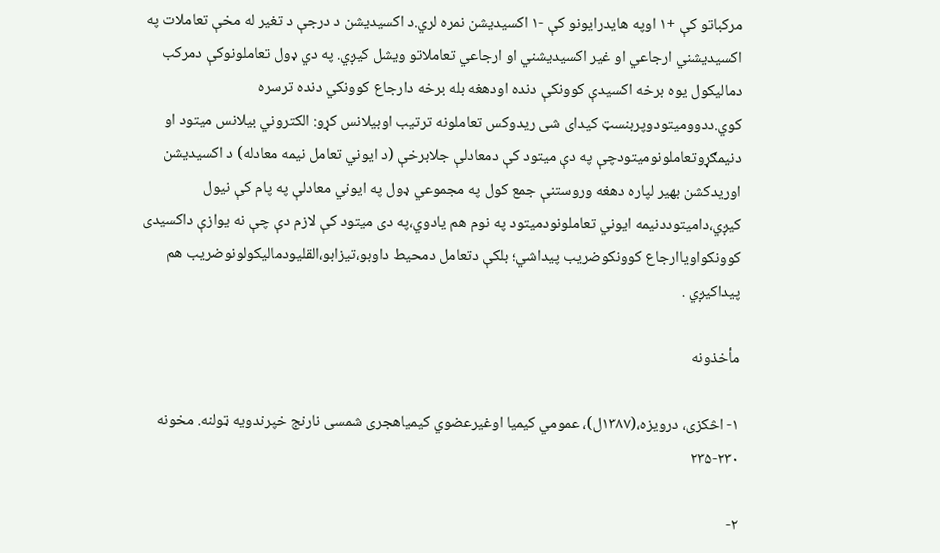مرکباتو کې +۱ اوپه هایدرایونو کې -۱ اکسیدیشن نمره لري.د اکسیدیشن د درجې د تغیر له مخې تعاملات په اکسیدیشني ارجاعي او غیر اکسیدیشني او ارجاعي تعاملاتو ویشل کیږي. په دي ډول تعاملونوکې دمرکب دمالیکول یوه برخه اکسیدې کوونکې دنده اودهغه بله برخه دارجاع کوونکي دنده ترسره کوي.ددوومیتودوپربنسټ کیدای شی ریدوکس تعاملونه ترتیب اوبیلانس کړو: الکتروني بیلانس میتود او دنیمګړوتعاملونومیتودچې په دې میتود کې دمعادلې جلابرخې (د ایوني تعامل نیمه معادله) د اکسیدیشن اوریدکشن بهیر لپاره دهغه وروستنې جمع کول په مجموعي ډول په ایوني معادلې په پام کې نیول کیږي،دامیتوددنیمه ایوني تعاملونودمیتود په نوم هم یادوي،په دی میتود کې لازم دې چې نه یوازې داکسیدی کوونکواویاارجاع کوونکوضریب پیداشي؛ بلکې دتعامل دمحیط داوبو،تیزابو،القلیودمالیکولونوضریب هم پیداکيږي .

مأخذونه

۱- اڅکزی، درویزه،(۱۳۸۷ل)، عمومي کیمیا اوغیرعضوي کیمیاهجری شمسی نارنج خپرندویه ټولنه. مخونه ۲۳۰-۲۳۵

۲-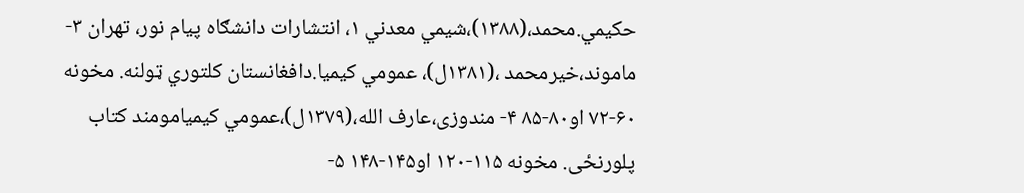حکیمي.محمد،(۱۳۸۸)،شیمي معدني ۱، انتشارات دانشګاه پیام نور، تهران ۳-ماموند،خیرمحمد ،(۱۳۸۱ل)، عمومي کیمیا.دافغانستان کلتوري ټولنه. مخونه ۶۰-۷۲ او۸۰-۸۵ ۴- مندوزی،عارف الله،(۱۳۷۹ل)،عمومي کیمیامومند کتاب پلورنځی. مخونه ۱۱۵-۱۲۰ او۱۴۵-۱۴۸ ۵-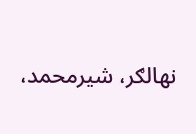نهالګر، شیرمحمد،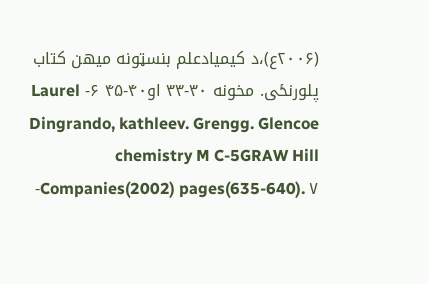(۲۰۰۶ع)،د کیمیادعلم بنسټونه میهن کتاب پلورنځی. مخونه ۳۰-۳۳ او۴۰-۴۵ ۶- Laurel Dingrando, kathleev. Grengg. Glencoe chemistry M C-5GRAW Hill Companies(2002) pages(635-640). ۷-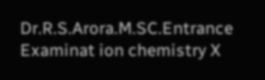Dr.R.S.Arora.M.SC.Entrance Examinat ion chemistry X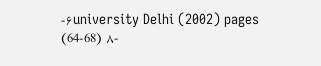-۶university Delhi (2002) pages (64-68) ۸-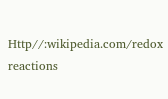Http//:wikipedia.com/redox reactions